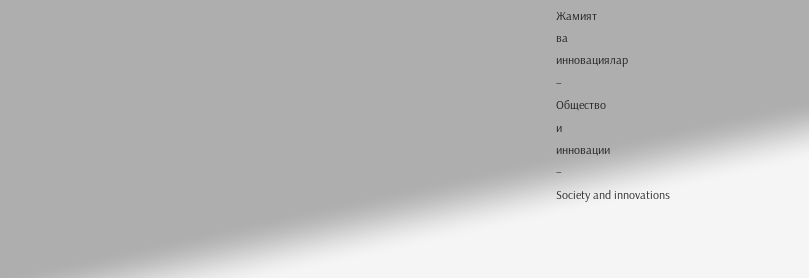Жамият
ва
инновациялар
–
Общество
и
инновации
–
Society and innovations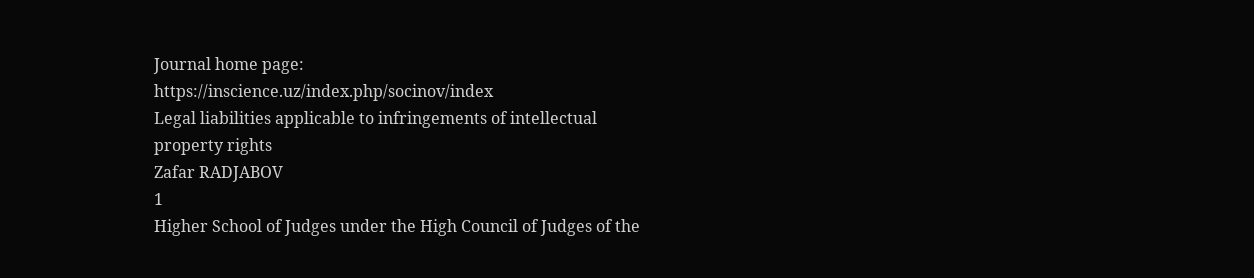Journal home page:
https://inscience.uz/index.php/socinov/index
Legal liabilities applicable to infringements of intellectual
property rights
Zafar RADJABOV
1
Higher School of Judges under the High Council of Judges of the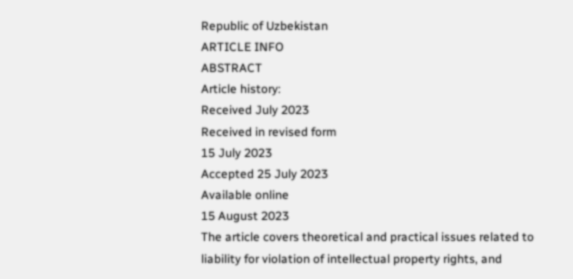Republic of Uzbekistan
ARTICLE INFO
ABSTRACT
Article history:
Received July 2023
Received in revised form
15 July 2023
Accepted 25 July 2023
Available online
15 August 2023
The article covers theoretical and practical issues related to
liability for violation of intellectual property rights, and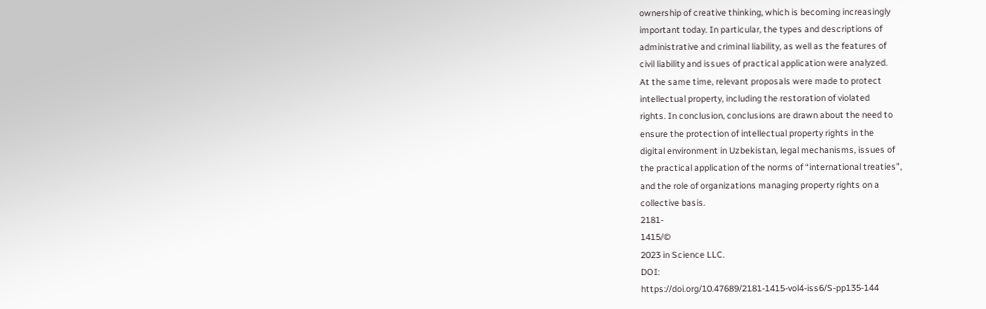ownership of creative thinking, which is becoming increasingly
important today. In particular, the types and descriptions of
administrative and criminal liability, as well as the features of
civil liability and issues of practical application were analyzed.
At the same time, relevant proposals were made to protect
intellectual property, including the restoration of violated
rights. In conclusion, conclusions are drawn about the need to
ensure the protection of intellectual property rights in the
digital environment in Uzbekistan, legal mechanisms, issues of
the practical application of the norms of “international treaties”,
and the role of organizations managing property rights on a
collective basis.
2181-
1415/©
2023 in Science LLC.
DOI:
https://doi.org/10.47689/2181-1415-vol4-iss6/S-pp135-144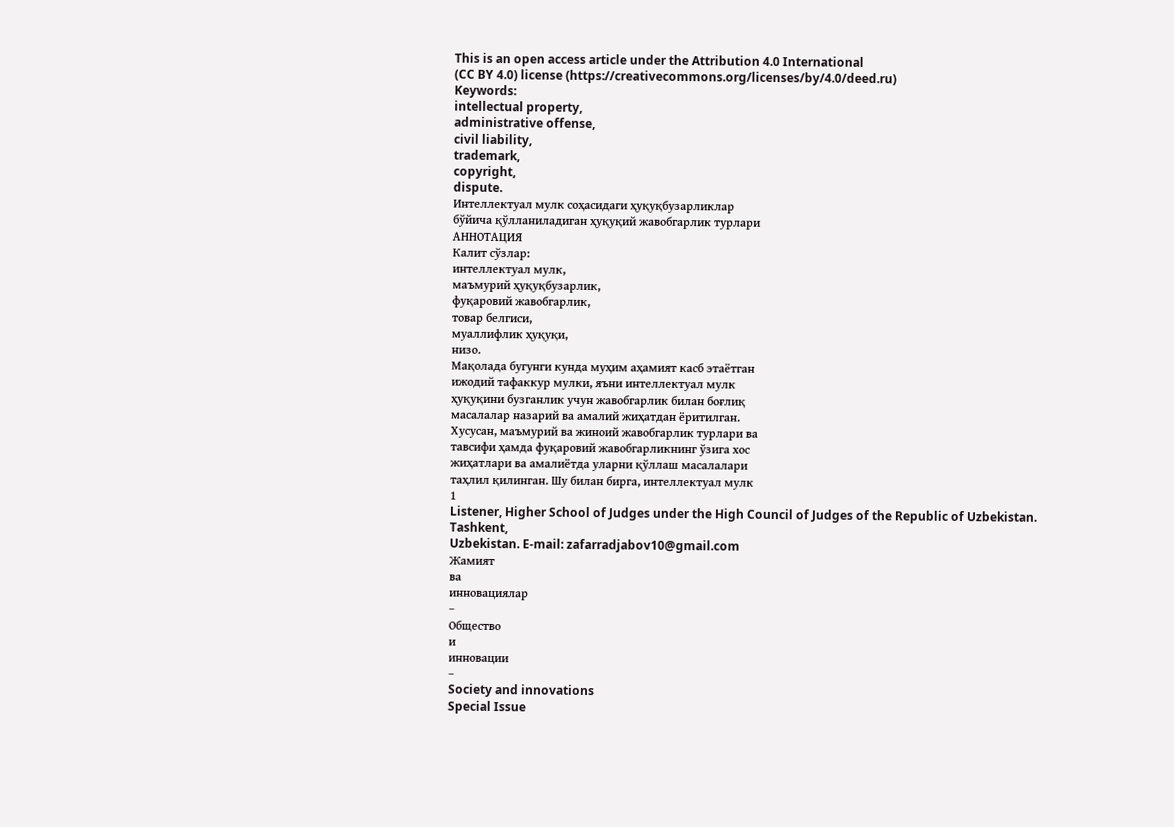This is an open access article under the Attribution 4.0 International
(CC BY 4.0) license (https://creativecommons.org/licenses/by/4.0/deed.ru)
Keywords:
intellectual property,
administrative offense,
civil liability,
trademark,
copyright,
dispute.
Интеллектуал мулк соҳасидаги ҳуқуқбузарликлар
бўйича қўлланиладиган ҳуқуқий жавобгарлик турлари
АННОТАЦИЯ
Калит сўзлар:
интеллектуал мулк,
маъмурий ҳуқуқбузарлик,
фуқаровий жавобгарлик,
товар белгиси,
муаллифлик ҳуқуқи,
низо.
Мақолада бугунги кунда муҳим аҳамият касб этаётган
ижодий тафаккур мулки, яъни интеллектуал мулк
ҳуқуқини бузганлик учун жавобгарлик билан боғлиқ
масалалар назарий ва амалий жиҳатдан ёритилган.
Хусусан, маъмурий ва жиноий жавобгарлик турлари ва
тавсифи ҳамда фуқаровий жавобгарликнинг ўзига хос
жиҳатлари ва амалиётда уларни қўллаш масалалари
таҳлил қилинган. Шу билан бирга, интеллектуал мулк
1
Listener, Higher School of Judges under the High Council of Judges of the Republic of Uzbekistan. Tashkent,
Uzbekistan. E-mail: zafarradjabov10@gmail.com
Жамият
ва
инновациялар
–
Общество
и
инновации
–
Society and innovations
Special Issue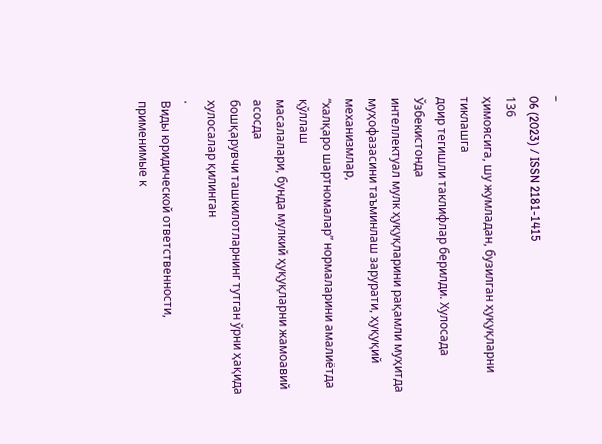–
06 (2023) / ISSN 2181-1415
136
ҳимоясига, шу жумладан, бузилган ҳуқуқларни тиклашга
доир тегишли таклифлар берилди. Хулосада Ўзбекистонда
интеллектуал мулк ҳуқуқларини рақамли муҳитда
муҳофазасини таъминлаш зарурати, ҳуқуқий механизмлар,
“халқаро шартномалар” нормаларини амалиётда қўллаш
масалалари, бунда мулкий ҳуқуқларни жамоавий асосда
бошқарувчи ташкилотларнинг тутган ўрни ҳақида
хулосалар қилинган
.
Виды юридической ответственности, применимые к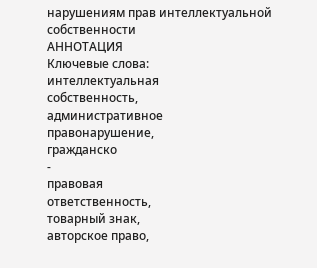нарушениям прав интеллектуальной собственности
АННОТАЦИЯ
Ключевые слова:
интеллектуальная
собственность,
административное
правонарушение,
гражданско
-
правовая
ответственность,
товарный знак,
авторское право,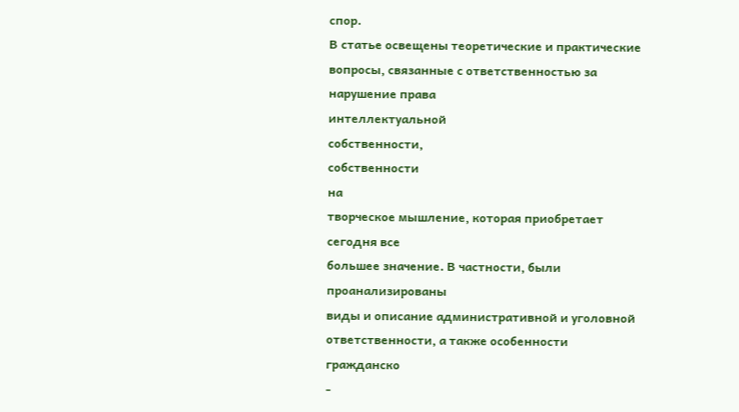спор.
В статье освещены теоретические и практические
вопросы, связанные с ответственностью за нарушение права
интеллектуальной
собственности,
собственности
на
творческое мышление, которая приобретает сегодня все
большее значение. В частности, были проанализированы
виды и описание административной и уголовной
ответственности, а также особенности гражданско
-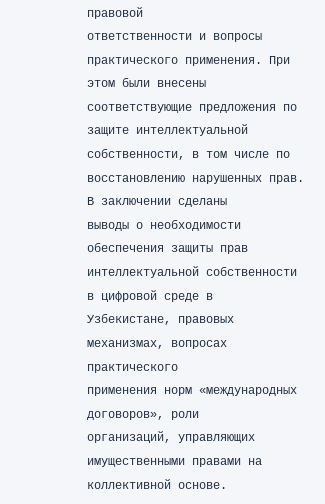правовой
ответственности и вопросы практического применения. При
этом были внесены соответствующие предложения по
защите интеллектуальной собственности, в том числе по
восстановлению нарушенных прав. В заключении сделаны
выводы о необходимости обеспечения защиты прав
интеллектуальной собственности в цифровой среде в
Узбекистане, правовых механизмах, вопросах практического
применения норм «международных договоров», роли
организаций, управляющих имущественными правами на
коллективной основе.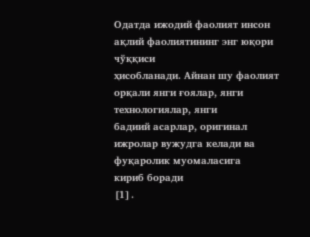Одатда ижодий фаолият инсон ақлий фаолиятининг энг юқори чўққиси
ҳисобланади. Айнан шу фаолият орқали янги ғоялар, янги технологиялар, янги
бадиий асарлар, оригинал ижролар вужудга келади ва фуқаролик муомаласига
кириб боради
[1].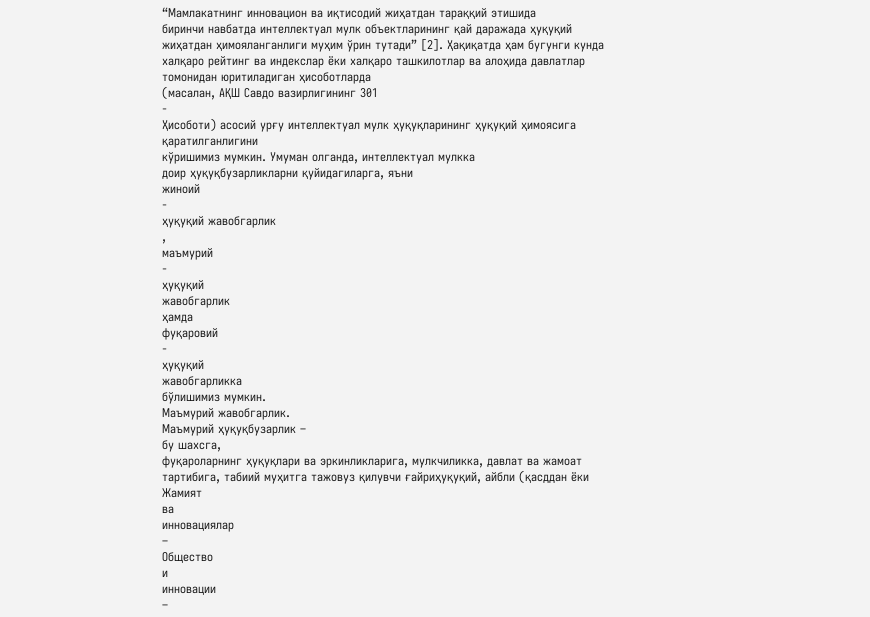“Мамлакатнинг инновацион ва иқтисодий жиҳатдан тараққий этишида
биринчи навбатда интеллектуал мулк объектларининг қай даражада ҳуқуқий
жиҳатдан ҳимояланганлиги муҳим ўрин тутади” [2]. Ҳақиқатда ҳам бугунги кунда
халқаро рейтинг ва индекслар ёки халқаро ташкилотлар ва алоҳида давлатлар
томонидан юритиладиган ҳисоботларда
(масалан, АҚШ Савдо вазирлигининг 301
-
Ҳисоботи) асосий урғу интеллектуал мулк ҳуқуқларининг ҳуқуқий ҳимоясига
қаратилганлигини
кўришимиз мумкин. Умуман олганда, интеллектуал мулкка
доир ҳуқуқбузарликларни қуйидагиларга, яъни
жиноий
-
ҳуқуқий жавобгарлик
,
маъмурий
-
ҳуқуқий
жавобгарлик
ҳамда
фуқаровий
-
ҳуқуқий
жавобгарликка
бўлишимиз мумкин.
Маъмурий жавобгарлик.
Маъмурий ҳуқуқбузарлик –
бу шахсга,
фуқароларнинг ҳуқуқлари ва эркинликларига, мулкчиликка, давлат ва жамоат
тартибига, табиий муҳитга тажовуз қилувчи ғайриҳуқуқий, айбли (қасддан ёки
Жамият
ва
инновациялар
–
Общество
и
инновации
–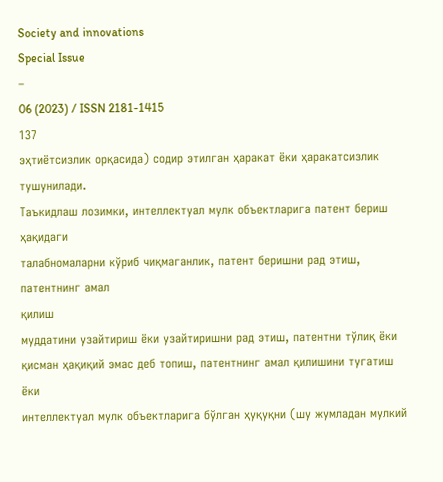Society and innovations
Special Issue
–
06 (2023) / ISSN 2181-1415
137
эҳтиётсизлик орқасида) содир этилган ҳаракат ёки ҳаракатсизлик тушунилади.
Таъкидлаш лозимки, интеллектуал мулк объектларига патент бериш ҳақидаги
талабномаларни кўриб чиқмаганлик, патент беришни рад этиш, патентнинг амал
қилиш
муддатини узайтириш ёки узайтиришни рад этиш, патентни тўлиқ ёки
қисман ҳақиқий эмас деб топиш, патентнинг амал қилишини тугатиш ёки
интеллектуал мулк объектларига бўлган ҳуқуқни (шу жумладан мулкий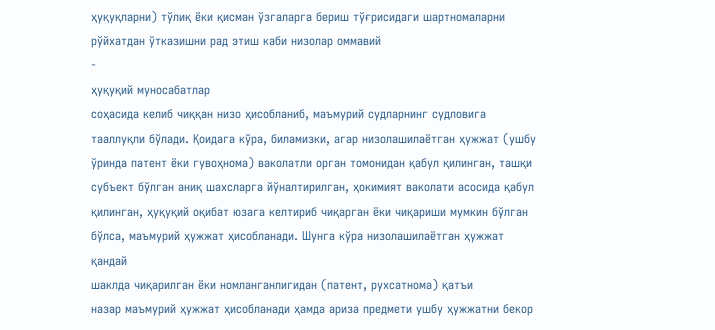ҳуқуқларни) тўлиқ ёки қисман ўзгаларга бериш тўғрисидаги шартномаларни
рўйхатдан ўтказишни рад этиш каби низолар оммавий
-
ҳуқуқий муносабатлар
соҳасида келиб чиққан низо ҳисобланиб, маъмурий судларнинг судловига
тааллуқли бўлади. Қоидага кўра, биламизки, агар низолашилаётган ҳужжат (ушбу
ўринда патент ёки гувоҳнома) ваколатли орган томонидан қабул қилинган, ташқи
субъект бўлган аниқ шахсларга йўналтирилган, ҳокимият ваколати асосида қабул
қилинган, ҳуқуқий оқибат юзага келтириб чиқарган ёки чиқариши мумкин бўлган
бўлса, маъмурий ҳужжат ҳисобланади. Шунга кўра низолашилаётган ҳужжат
қандай
шаклда чиқарилган ёки номланганлигидан (патент, рухсатнома) қатъи
назар маъмурий ҳужжат ҳисобланади ҳамда ариза предмети ушбу ҳужжатни бекор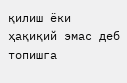қилиш ёки ҳақиқий эмас деб топишга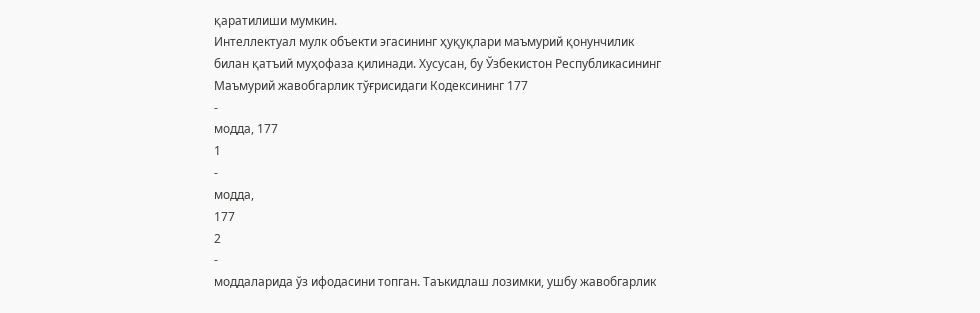қаратилиши мумкин.
Интеллектуал мулк объекти эгасининг ҳуқуқлари маъмурий қонунчилик
билан қатъий муҳофаза қилинади. Хусусан, бу Ўзбекистон Республикасининг
Маъмурий жавобгарлик тўғрисидаги Кодексининг 177
-
модда, 177
1
-
модда,
177
2
-
моддаларида ўз ифодасини топган. Таъкидлаш лозимки, ушбу жавобгарлик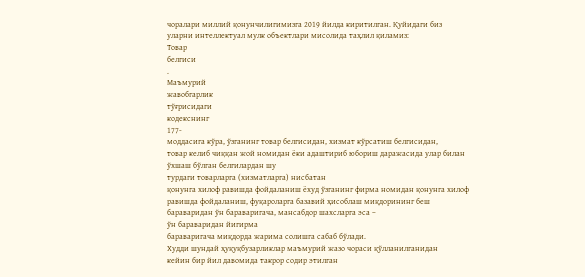чоралари миллий қонунчилигимизга 2019 йилда киритилган. Қуйидаги биз
уларни интеллектуал мулк объектлари мисолида таҳлил қиламиз:
Товар
белгиси
.
Маъмурий
жавобгарлик
тўғрисидаги
кодекснинг
177-
моддасига кўра, ўзганинг товар белгисидан, хизмат кўрсатиш белгисидан,
товар келиб чиққан жой номидан ёки адаштириб юбориш даражасида улар билан
ўхшаш бўлган белгилардан шу
турдаги товарларга (хизматларга) нисбатан
қонунга хилоф равишда фойдаланиш ёхуд ўзганинг фирма номидан қонунга хилоф
равишда фойдаланиш, фуқароларга базавий ҳисоблаш миқдорининг беш
бараваридан ўн бараваригача, мансабдор шахсларга эса –
ўн бараваридан йигирма
бараваригача миқдорда жарима солишга сабаб бўлади.
Худди шундай ҳуқуқбузарликлар маъмурий жазо чораси қўлланилганидан
кейин бир йил давомида такрор содир этилган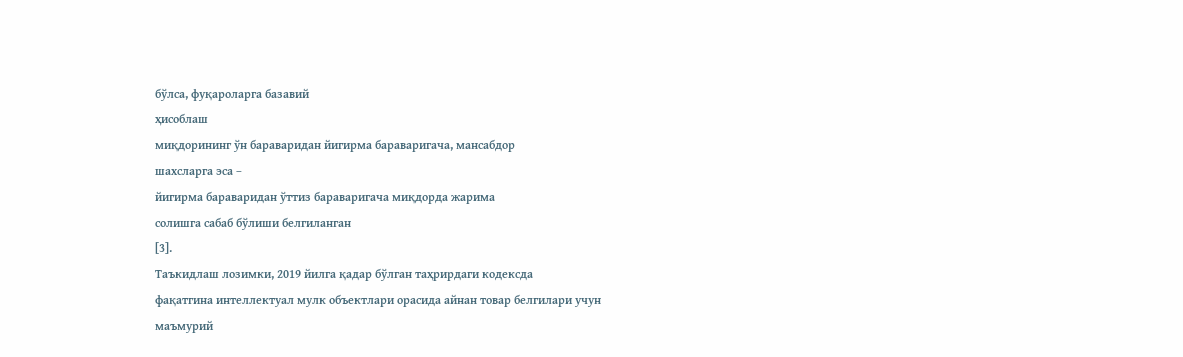бўлса, фуқароларга базавий
ҳисоблаш
миқдорининг ўн бараваридан йигирма бараваригача, мансабдор
шахсларга эса –
йигирма бараваридан ўттиз бараваригача миқдорда жарима
солишга сабаб бўлиши белгиланган
[3].
Таъкидлаш лозимки, 2019 йилга қадар бўлган таҳрирдаги кодексда
фақатгина интеллектуал мулк объектлари орасида айнан товар белгилари учун
маъмурий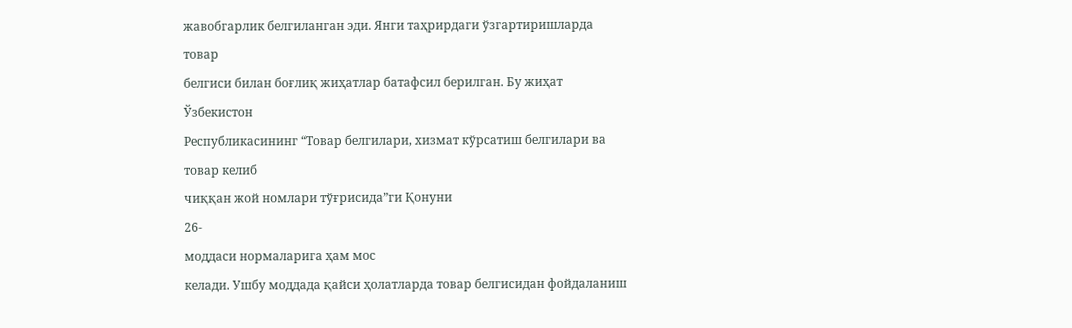жавобгарлик белгиланган эди. Янги таҳрирдаги ўзгартиришларда товар
белгиси билан боғлиқ жиҳатлар батафсил берилган. Бу жиҳат Ўзбекистон
Республикасининг “Товар белгилари, хизмат кўрсатиш белгилари ва товар келиб
чиққан жой номлари тўғрисида”ги Қонуни
26-
моддаси нормаларига ҳам мос
келади. Ушбу моддада қайси ҳолатларда товар белгисидан фойдаланиш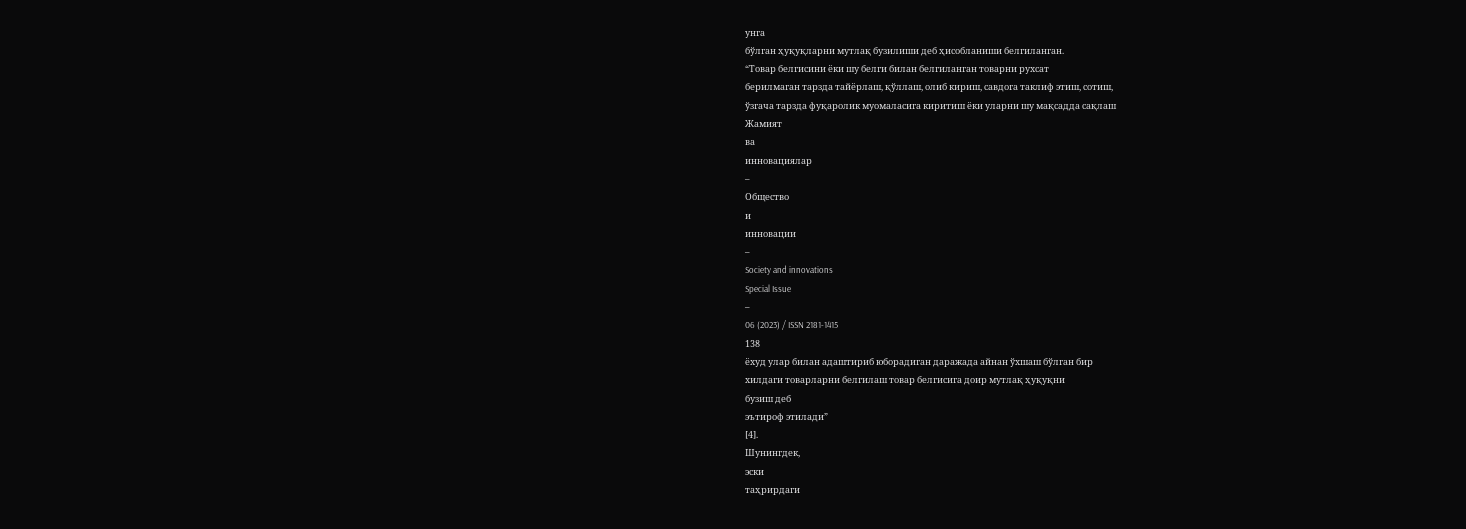унга
бўлган ҳуқуқларни мутлақ бузилиши деб ҳисобланиши белгиланган.
“Товар белгисини ёки шу белги билан белгиланган товарни рухсат
берилмаган тарзда тайёрлаш, қўллаш, олиб кириш, савдога таклиф этиш, сотиш,
ўзгача тарзда фуқаролик муомаласига киритиш ёки уларни шу мақсадда сақлаш
Жамият
ва
инновациялар
–
Общество
и
инновации
–
Society and innovations
Special Issue
–
06 (2023) / ISSN 2181-1415
138
ёхуд улар билан адаштириб юборадиган даражада айнан ўхшаш бўлган бир
хилдаги товарларни белгилаш товар белгисига доир мутлақ ҳуқуқни
бузиш деб
эътироф этилади”
[4].
Шунингдек,
эски
таҳрирдаги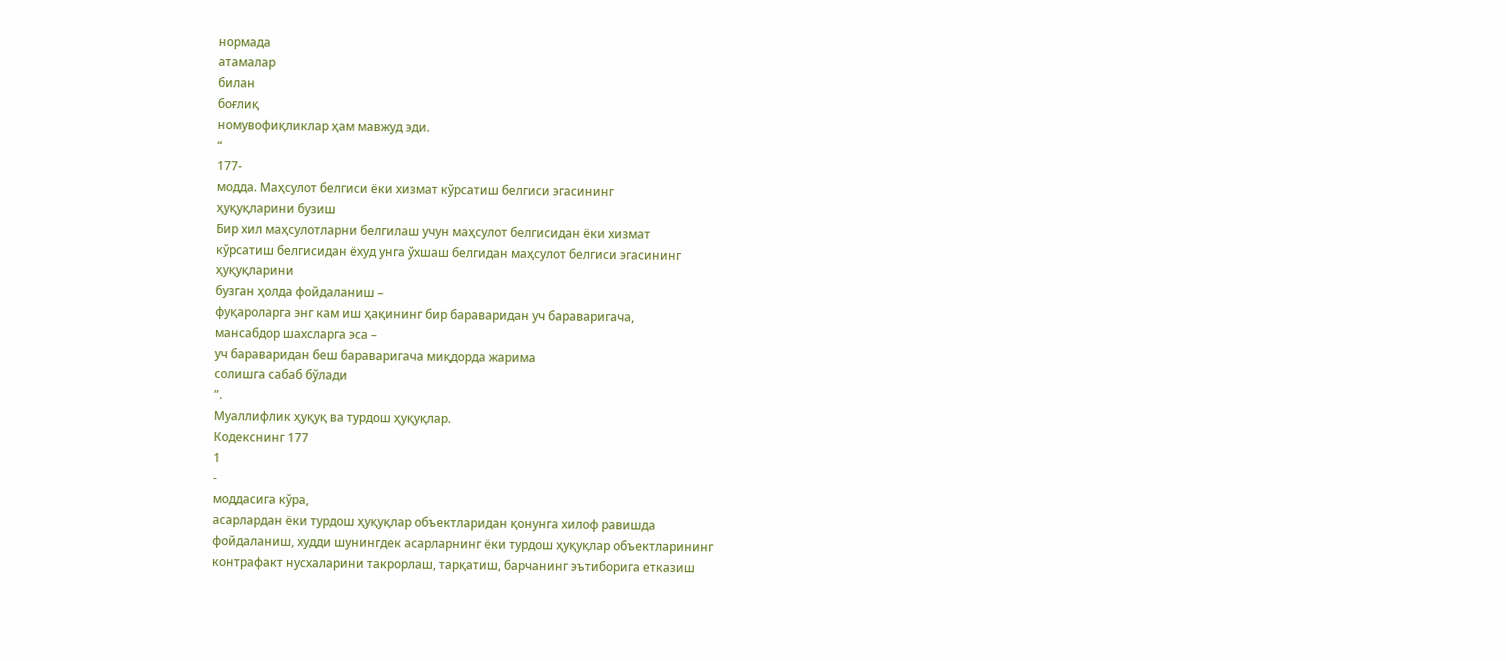нормада
атамалар
билан
боғлиқ
номувофиқликлар ҳам мавжуд эди.
“
177-
модда. Маҳсулот белгиси ёки хизмат кўрсатиш белгиси эгасининг
ҳуқуқларини бузиш
Бир хил маҳсулотларни белгилаш учун маҳсулот белгисидан ёки хизмат
кўрсатиш белгисидан ёхуд унга ўхшаш белгидан маҳсулот белгиси эгасининг
ҳуқуқларини
бузган ҳолда фойдаланиш –
фуқароларга энг кам иш ҳақининг бир бараваридан уч бараваригача,
мансабдор шахсларга эса –
уч бараваридан беш бараваригача миқдорда жарима
солишга сабаб бўлади
”.
Муаллифлик ҳуқуқ ва турдош ҳуқуқлар.
Кодекснинг 177
1
-
моддасига кўра,
асарлардан ёки турдош ҳуқуқлар объектларидан қонунга хилоф равишда
фойдаланиш, худди шунингдек асарларнинг ёки турдош ҳуқуқлар объектларининг
контрафакт нусхаларини такрорлаш, тарқатиш, барчанинг эътиборига етказиш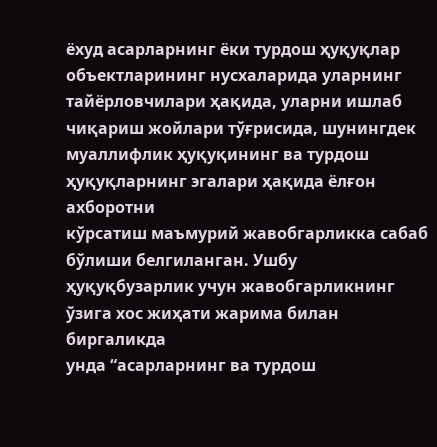ёхуд асарларнинг ёки турдош ҳуқуқлар объектларининг нусхаларида уларнинг
тайёрловчилари ҳақида, уларни ишлаб чиқариш жойлари тўғрисида, шунингдек
муаллифлик ҳуқуқининг ва турдош ҳуқуқларнинг эгалари ҳақида ёлғон ахборотни
кўрсатиш маъмурий жавобгарликка сабаб бўлиши белгиланган. Ушбу
ҳуқуқбузарлик учун жавобгарликнинг ўзига хос жиҳати жарима билан биргаликда
унда “асарларнинг ва турдош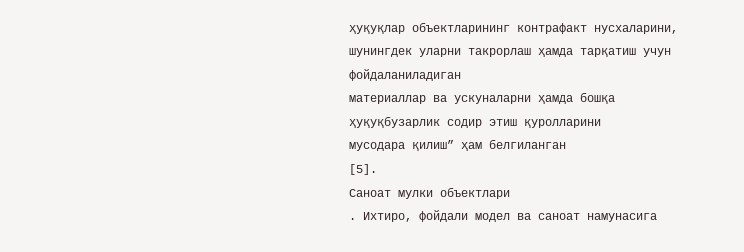ҳуқуқлар объектларининг контрафакт нусхаларини,
шунингдек уларни такрорлаш ҳамда тарқатиш учун фойдаланиладиган
материаллар ва ускуналарни ҳамда бошқа ҳуқуқбузарлик содир этиш қуролларини
мусодара қилиш” ҳам белгиланган
[5].
Саноат мулки объектлари
. Ихтиро, фойдали модел ва саноат намунасига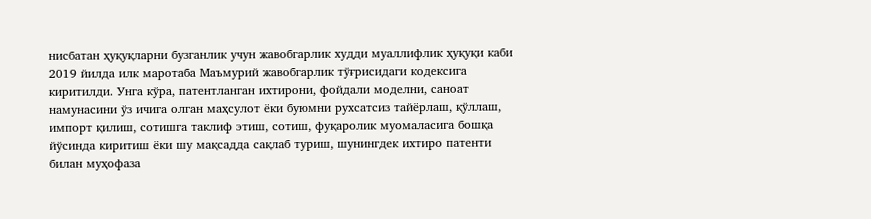нисбатан ҳуқуқларни бузганлик учун жавобгарлик худди муаллифлик ҳуқуқи каби
2019 йилда илк маротаба Маъмурий жавобгарлик тўғрисидаги кодексига
киритилди. Унга кўра, патентланган ихтирони, фойдали моделни, саноат
намунасини ўз ичига олган маҳсулот ёки буюмни рухсатсиз тайёрлаш, қўллаш,
импорт қилиш, сотишга таклиф этиш, сотиш, фуқаролик муомаласига бошқа
йўсинда киритиш ёки шу мақсадда сақлаб туриш, шунингдек ихтиро патенти
билан муҳофаза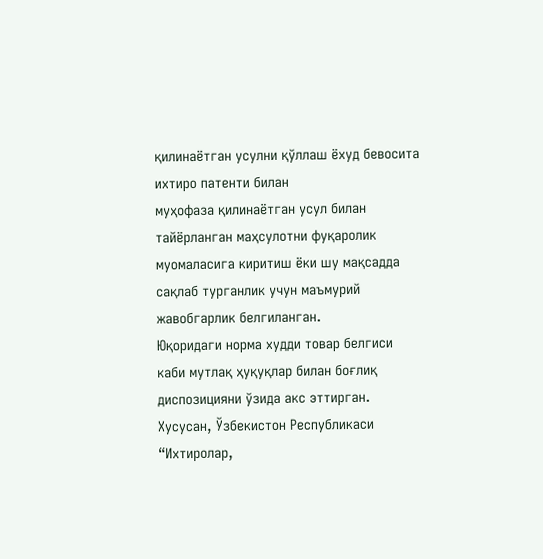қилинаётган усулни қўллаш ёхуд бевосита ихтиро патенти билан
муҳофаза қилинаётган усул билан тайёрланган маҳсулотни фуқаролик
муомаласига киритиш ёки шу мақсадда сақлаб турганлик учун маъмурий
жавобгарлик белгиланган.
Юқоридаги норма худди товар белгиси каби мутлақ ҳуқуқлар билан боғлиқ
диспозицияни ўзида акс эттирган. Хусусан, Ўзбекистон Республикаси “Ихтиролар,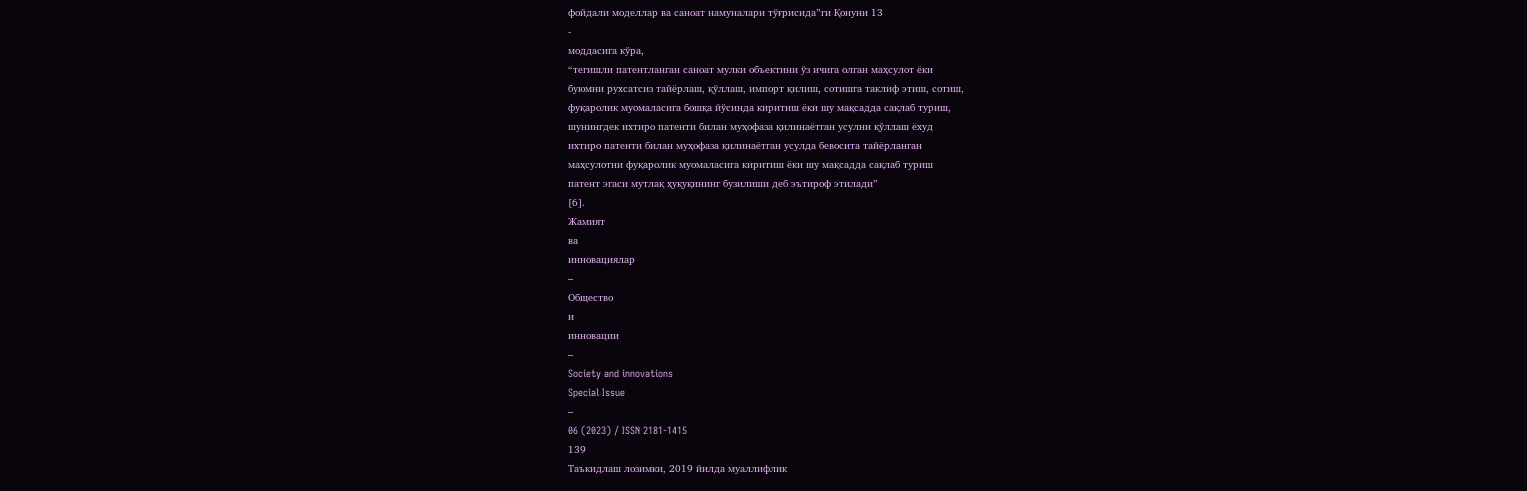фойдали моделлар ва саноат намуналари тўғрисида”ги Қонуни 13
-
моддасига кўра,
“тегишли патентланган саноат мулки объектини ўз ичига олган маҳсулот ёки
буюмни рухсатсиз тайёрлаш, қўллаш, импорт қилиш, сотишга таклиф этиш, сотиш,
фуқаролик муомаласига бошқа йўсинда киритиш ёки шу мақсадда сақлаб туриш,
шунингдек ихтиро патенти билан муҳофаза қилинаётган усулни қўллаш ёхуд
ихтиро патенти билан муҳофаза қилинаётган усулда бевосита тайёрланган
маҳсулотни фуқаролик муомаласига киритиш ёки шу мақсадда сақлаб туриш
патент эгаси мутлақ ҳуқуқининг бузилиши деб эътироф этилади”
[6].
Жамият
ва
инновациялар
–
Общество
и
инновации
–
Society and innovations
Special Issue
–
06 (2023) / ISSN 2181-1415
139
Таъкидлаш лозимки, 2019 йилда муаллифлик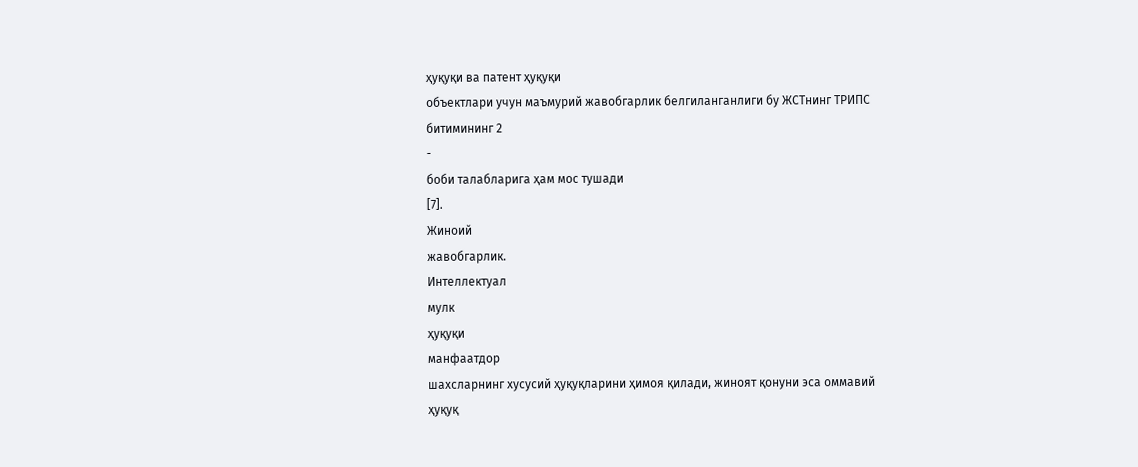ҳуқуқи ва патент ҳуқуқи
объектлари учун маъмурий жавобгарлик белгиланганлиги бу ЖСТнинг ТРИПС
битимининг 2
-
боби талабларига ҳам мос тушади
[7].
Жиноий
жавобгарлик.
Интеллектуал
мулк
ҳуқуқи
манфаатдор
шахсларнинг хусусий ҳуқуқларини ҳимоя қилади, жиноят қонуни эса оммавий
ҳуқуқ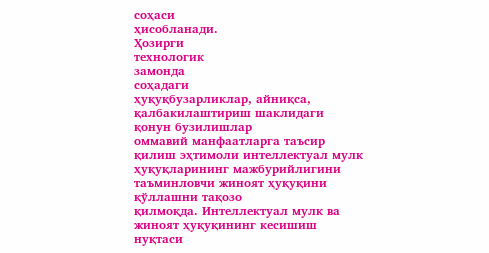соҳаси
ҳисобланади.
Ҳозирги
технологик
замонда
соҳадаги
ҳуқуқбузарликлар, айниқса, қалбакилаштириш шаклидаги қонун бузилишлар
оммавий манфаатларга таъсир қилиш эҳтимоли интеллектуал мулк
ҳуқуқларининг мажбурийлигини таъминловчи жиноят ҳуқуқини қўллашни тақозо
қилмоқда. Интеллектуал мулк ва жиноят ҳуқуқининг кесишиш нуқтаси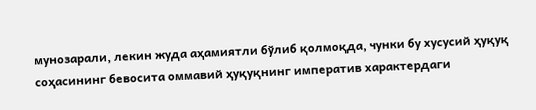мунозарали, лекин жуда аҳамиятли бўлиб қолмоқда, чунки бу хусусий ҳуқуқ
соҳасининг бевосита оммавий ҳуқуқнинг императив характердаги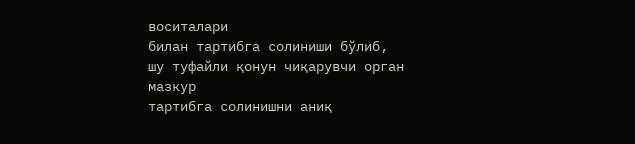воситалари
билан тартибга солиниши бўлиб, шу туфайли қонун чиқарувчи орган мазкур
тартибга солинишни аниқ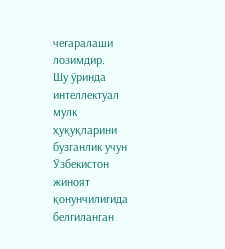чегаралаши лозимдир.
Шу ўринда интеллектуал мулк ҳуқуқларини бузганлик учун Ўзбекистон
жиноят қонунчилигида белгиланган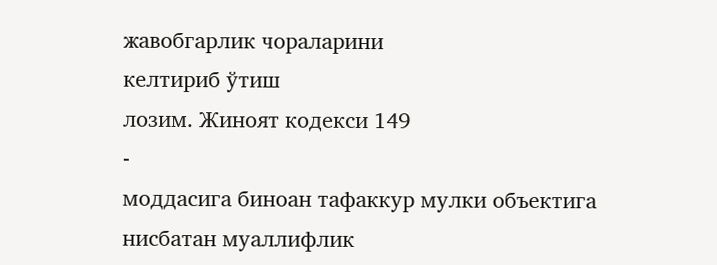жавобгарлик чораларини
келтириб ўтиш
лозим. Жиноят кодекси 149
-
моддасига биноан тафаккур мулки объектига
нисбатан муаллифлик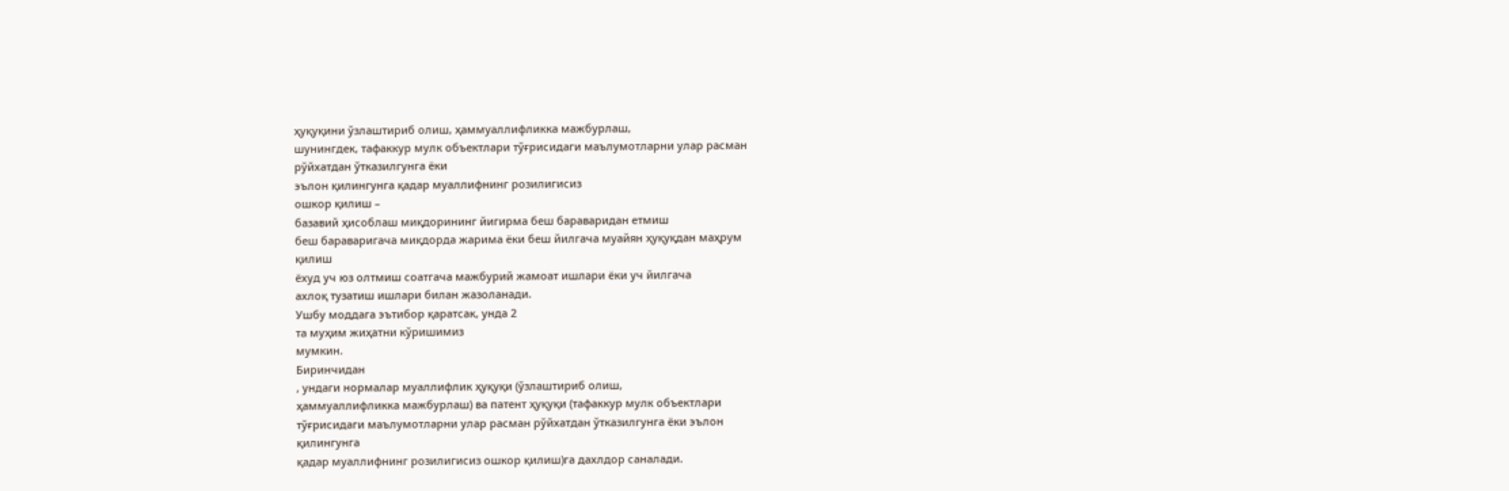ҳуқуқини ўзлаштириб олиш, ҳаммуаллифликка мажбурлаш,
шунингдек, тафаккур мулк объектлари тўғрисидаги маълумотларни улар расман
рўйхатдан ўтказилгунга ёки
эълон қилингунга қадар муаллифнинг розилигисиз
ошкор қилиш –
базавий ҳисоблаш миқдорининг йигирма беш бараваридан етмиш
беш бараваригача миқдорда жарима ёки беш йилгача муайян ҳуқуқдан маҳрум
қилиш
ёхуд уч юз олтмиш соатгача мажбурий жамоат ишлари ёки уч йилгача
ахлоқ тузатиш ишлари билан жазоланади.
Ушбу моддага эътибор қаратсак, унда 2
та муҳим жиҳатни кўришимиз
мумкин.
Биринчидан
, ундаги нормалар муаллифлик ҳуқуқи (ўзлаштириб олиш,
ҳаммуаллифликка мажбурлаш) ва патент ҳуқуқи (тафаккур мулк объектлари
тўғрисидаги маълумотларни улар расман рўйхатдан ўтказилгунга ёки эълон
қилингунга
қадар муаллифнинг розилигисиз ошкор қилиш)га дахлдор саналади.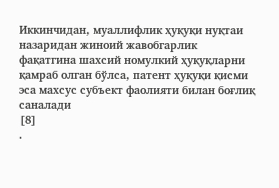Иккинчидан, муаллифлик ҳуқуқи нуқтаи назаридан жиноий жавобгарлик
фақатгина шахсий номулкий ҳуқуқларни қамраб олган бўлса, патент ҳуқуқи қисми
эса махсус субъект фаолияти билан боғлиқ саналади
[8]
.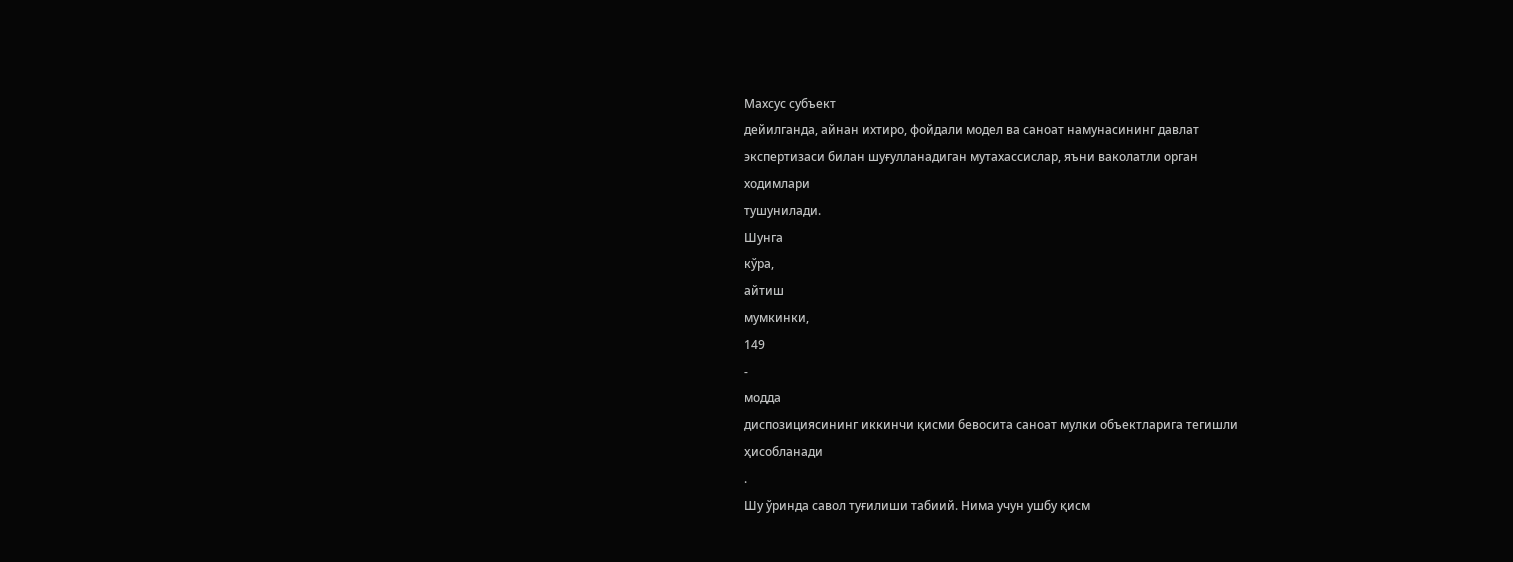Махсус субъект
дейилганда, айнан ихтиро, фойдали модел ва саноат намунасининг давлат
экспертизаси билан шуғулланадиган мутахассислар, яъни ваколатли орган
ходимлари
тушунилади.
Шунга
кўра,
айтиш
мумкинки,
149
-
модда
диспозициясининг иккинчи қисми бевосита саноат мулки объектларига тегишли
ҳисобланади
.
Шу ўринда савол туғилиши табиий. Нима учун ушбу қисм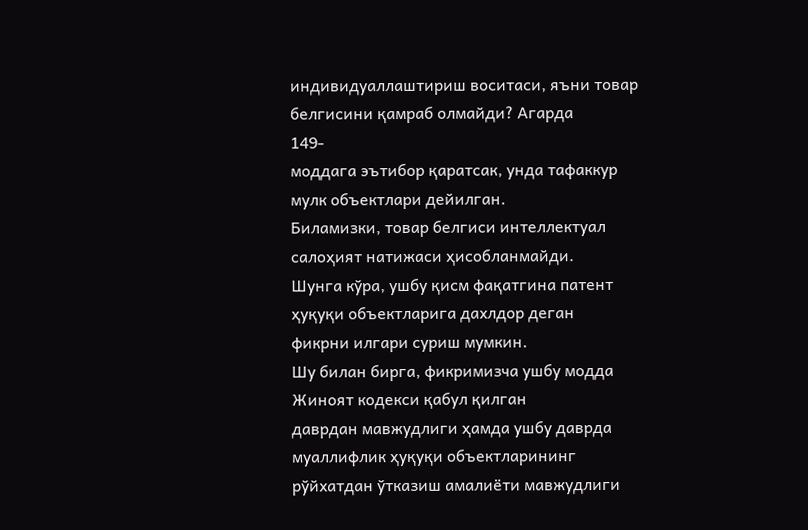индивидуаллаштириш воситаси, яъни товар белгисини қамраб олмайди? Агарда
149-
моддага эътибор қаратсак, унда тафаккур мулк объектлари дейилган.
Биламизки, товар белгиси интеллектуал салоҳият натижаси ҳисобланмайди.
Шунга кўра, ушбу қисм фақатгина патент ҳуқуқи объектларига дахлдор деган
фикрни илгари суриш мумкин.
Шу билан бирга, фикримизча ушбу модда Жиноят кодекси қабул қилган
даврдан мавжудлиги ҳамда ушбу даврда муаллифлик ҳуқуқи объектларининг
рўйхатдан ўтказиш амалиёти мавжудлиги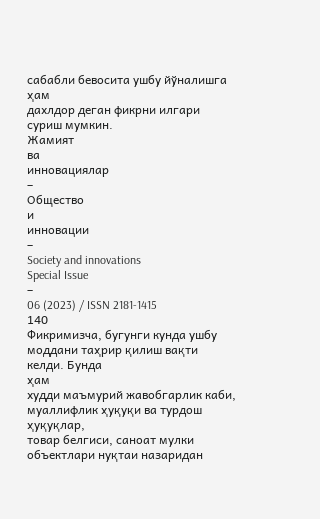сабабли бевосита ушбу йўналишга ҳам
дахлдор деган фикрни илгари суриш мумкин.
Жамият
ва
инновациялар
–
Общество
и
инновации
–
Society and innovations
Special Issue
–
06 (2023) / ISSN 2181-1415
140
Фикримизча, бугунги кунда ушбу моддани таҳрир қилиш вақти келди. Бунда
ҳам
худди маъмурий жавобгарлик каби, муаллифлик ҳуқуқи ва турдош ҳуқуқлар,
товар белгиси, саноат мулки объектлари нуқтаи назаридан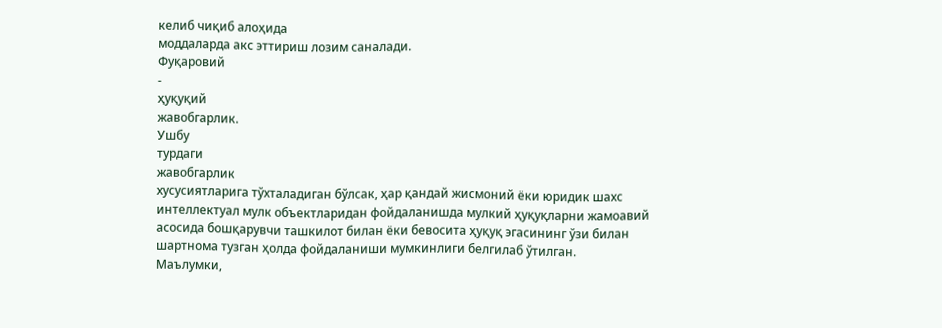келиб чиқиб алоҳида
моддаларда акс эттириш лозим саналади.
Фуқаровий
-
ҳуқуқий
жавобгарлик.
Ушбу
турдаги
жавобгарлик
хусусиятларига тўхталадиган бўлсак, ҳар қандай жисмоний ёки юридик шахс
интеллектуал мулк объектларидан фойдаланишда мулкий ҳуқуқларни жамоавий
асосида бошқарувчи ташкилот билан ёки бевосита ҳуқуқ эгасининг ўзи билан
шартнома тузган ҳолда фойдаланиши мумкинлиги белгилаб ўтилган.
Маълумки,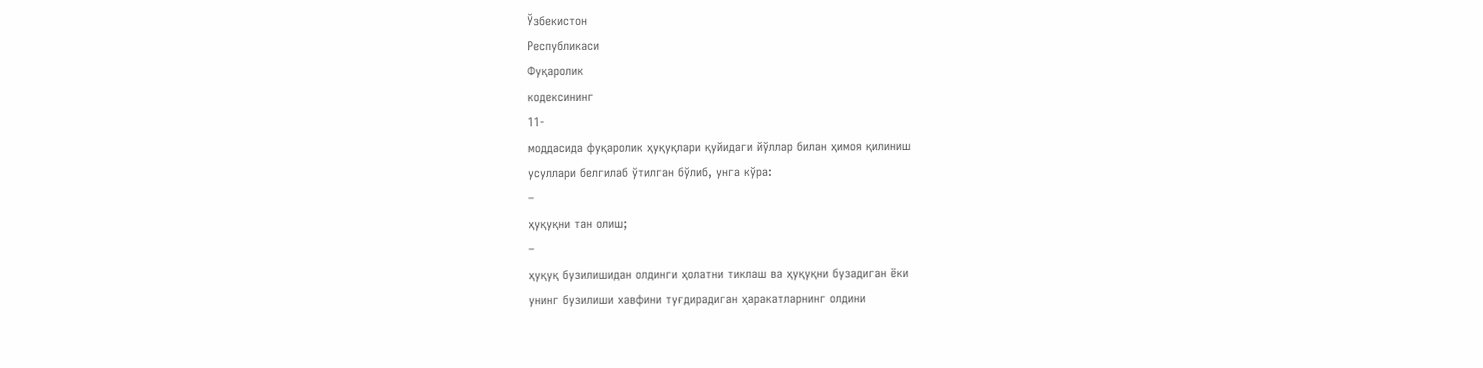Ўзбекистон
Республикаси
Фуқаролик
кодексининг
11-
моддасида фуқаролик ҳуқуқлари қуйидаги йўллар билан ҳимоя қилиниш
усуллари белгилаб ўтилган бўлиб, унга кўра:
–
ҳуқуқни тан олиш;
–
ҳуқуқ бузилишидан олдинги ҳолатни тиклаш ва ҳуқуқни бузадиган ёки
унинг бузилиши хавфини туғдирадиган ҳаракатларнинг олдини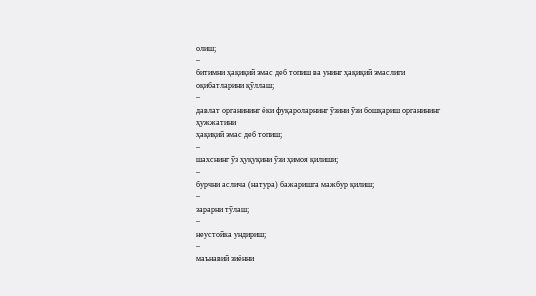олиш;
–
битимни ҳақиқий эмас деб топиш ва унинг ҳақиқий эмаслиги
оқибатларини қўллаш;
–
давлат органининг ёки фуқароларнинг ўзини ўзи бошқариш органининг
ҳужжатини
ҳақиқий эмас деб топиш;
–
шахснинг ўз ҳуқуқини ўзи ҳимоя қилиши;
–
бурчни аслича (натура) бажаришга мажбур қилиш;
–
зарарни тўлаш;
–
неустойка ундириш;
–
маънавий зиённи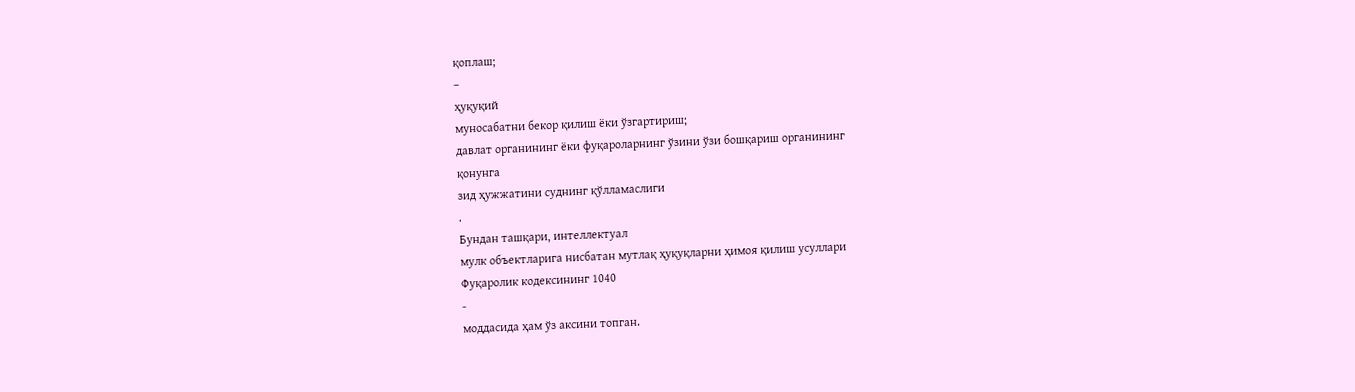қоплаш;
–
ҳуқуқий
муносабатни бекор қилиш ёки ўзгартириш;
давлат органининг ёки фуқароларнинг ўзини ўзи бошқариш органининг
қонунга
зид ҳужжатини суднинг қўлламаслиги
.
Бундан ташқари, интеллектуал
мулк объектларига нисбатан мутлақ ҳуқуқларни ҳимоя қилиш усуллари
Фуқаролик кодексининг 1040
-
моддасида ҳам ўз аксини топган.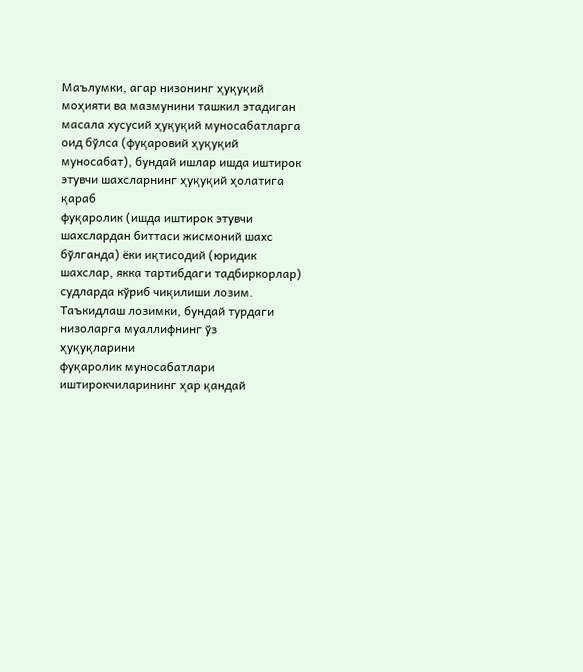Маълумки, агар низонинг ҳуқуқий моҳияти ва мазмунини ташкил этадиган
масала хусусий ҳуқуқий муносабатларга оид бўлса (фуқаровий ҳуқуқий
муносабат), бундай ишлар ишда иштирок этувчи шахсларнинг ҳуқуқий ҳолатига
қараб
фуқаролик (ишда иштирок этувчи шахслардан биттаси жисмоний шахс
бўлганда) ёки иқтисодий (юридик шахслар, якка тартибдаги тадбиркорлар)
судларда кўриб чиқилиши лозим.
Таъкидлаш лозимки, бундай турдаги низоларга муаллифнинг ўз
ҳуқуқларини
фуқаролик муносабатлари иштирокчиларининг ҳар қандай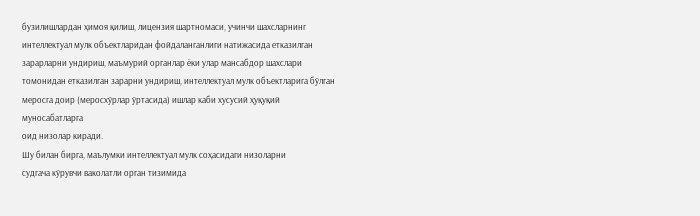бузилишлардан ҳимоя қилиш, лицензия шартномаси, учинчи шахсларнинг
интеллектуал мулк объектларидан фойдаланганлиги натижасида етказилган
зарарларни ундириш, маъмурий органлар ёки улар мансабдор шахслари
томонидан етказилган зарарни ундириш, интеллектуал мулк объектларига бўлган
меросга доир (меросхўрлар ўртасида) ишлар каби хусусий ҳуқуқий
муносабатларга
оид низолар киради.
Шу билан бирга, маълумки интеллектуал мулк соҳасидаги низоларни
судгача кўрувчи ваколатли орган тизимида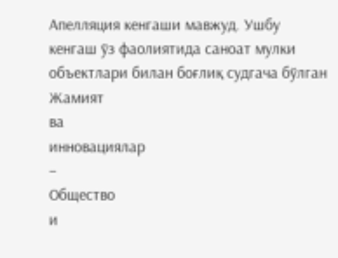Апелляция кенгаши мавжуд. Ушбу
кенгаш ўз фаолиятида саноат мулки объектлари билан боғлиқ судгача бўлган
Жамият
ва
инновациялар
–
Общество
и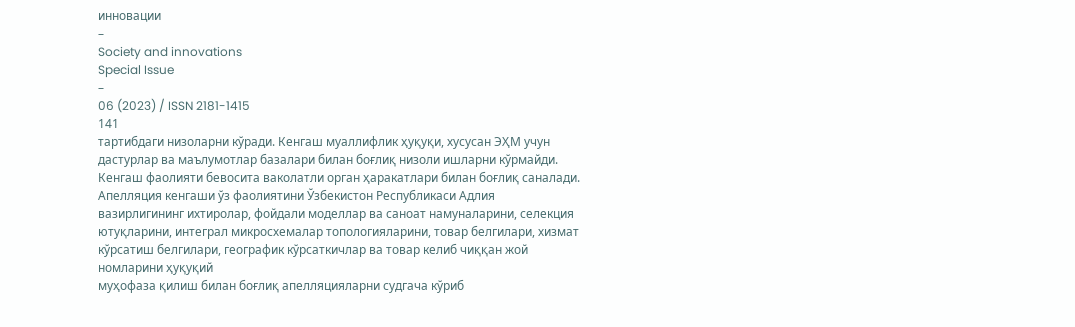инновации
–
Society and innovations
Special Issue
–
06 (2023) / ISSN 2181-1415
141
тартибдаги низоларни кўради. Кенгаш муаллифлик ҳуқуқи, хусусан ЭҲМ учун
дастурлар ва маълумотлар базалари билан боғлиқ низоли ишларни кўрмайди.
Кенгаш фаолияти бевосита ваколатли орган ҳаракатлари билан боғлиқ саналади.
Апелляция кенгаши ўз фаолиятини Ўзбекистон Республикаси Адлия
вазирлигининг ихтиролар, фойдали моделлар ва саноат намуналарини, селекция
ютуқларини, интеграл микросхемалар топологияларини, товар белгилари, хизмат
кўрсатиш белгилари, географик кўрсаткичлар ва товар келиб чиққан жой
номларини ҳуқуқий
муҳофаза қилиш билан боғлиқ апелляцияларни судгача кўриб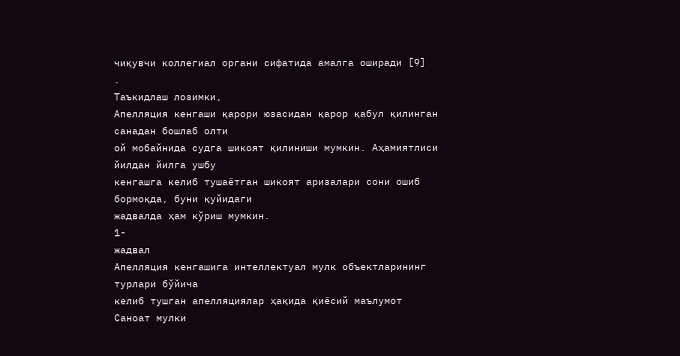чиқувчи коллегиал органи сифатида амалга оширади [9]
.
Таъкидлаш лозимки,
Апелляция кенгаши қарори юзасидан қарор қабул қилинган санадан бошлаб олти
ой мобайнида судга шикоят қилиниши мумкин. Аҳамиятлиси йилдан йилга ушбу
кенгашга келиб тушаётган шикоят аризалари сони ошиб бормоқда, буни қуйидаги
жадвалда ҳам кўриш мумкин.
1-
жадвал
Апелляция кенгашига интеллектуал мулк объектларининг турлари бўйича
келиб тушган апелляциялар ҳақида қиёсий маълумот
Саноат мулки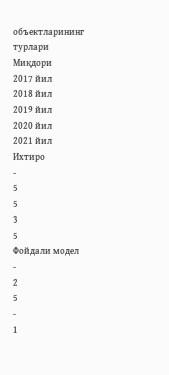объектларининг
турлари
Миқдори
2017 йил
2018 йил
2019 йил
2020 йил
2021 йил
Ихтиро
-
5
5
3
5
Фойдали модел
-
2
5
-
1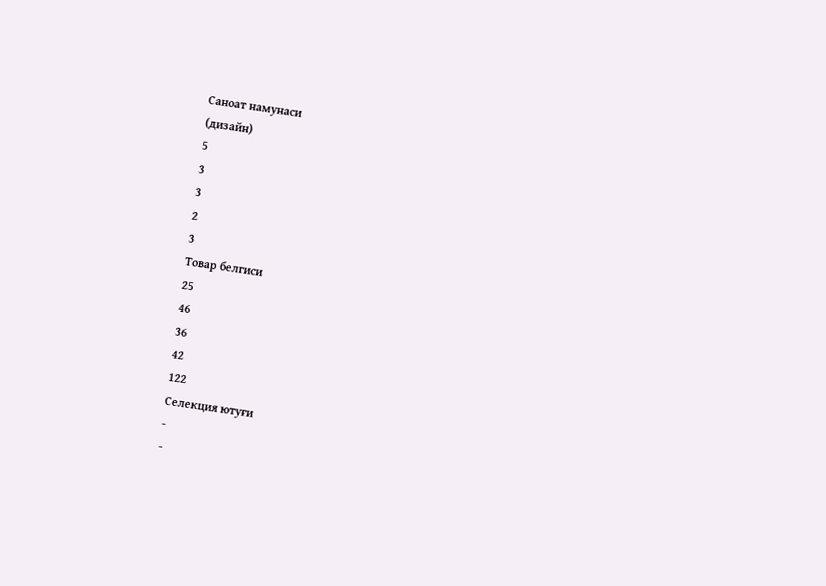Саноат намунаси
(дизайн)
5
3
3
2
3
Товар белгиси
25
46
36
42
122
Селекция ютуғи
-
-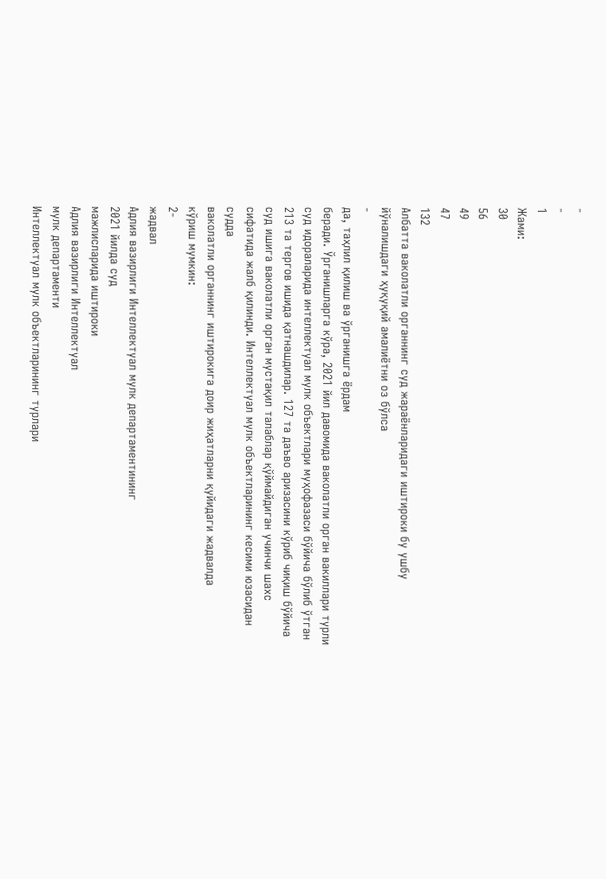-
-
1
Жами:
30
56
49
47
132
Албатта ваколатли органнинг суд жараёнларидаги иштироки бу ушбу
йўналишдаги ҳуқуқий амалиётни оз бўлса
-
да, таҳлил қилиш ва ўрганишга ёрдам
беради. Ўрганишларга кўра, 2021 йил давомида ваколатли орган вакиллари турли
суд идораларида интеллектуал мулк объектлари муҳофазаси бўйича бўлиб ўтган
213 та тергов ишида қатнашдилар. 127 та даъво аризасини кўриб чиқиш бўйича
суд ишига ваколатли орган мустақил талаблар қўймайдиган учинчи шахс
сифатида жалб қилинди. Интеллектуал мулк объектларининг кесими юзасидан
судда
ваколатли органнинг иштирокига доир жиҳатларни қуйидаги жадвалда
кўриш мумкин:
2-
жадвал
Адлия вазирлиги Интеллектуал мулк департаментининг
2021 йилда суд
мажлисларида иштироки
Адлия вазирлиги Интеллектуал
мулк департаменти
Интеллектуал мулк объектларининг турлари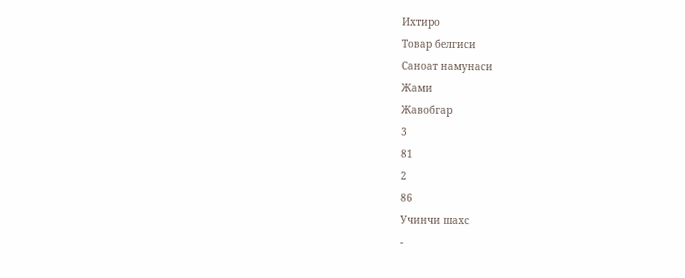Ихтиро
Товар белгиси
Саноат намунаси
Жами
Жавобгар
3
81
2
86
Учинчи шахс
-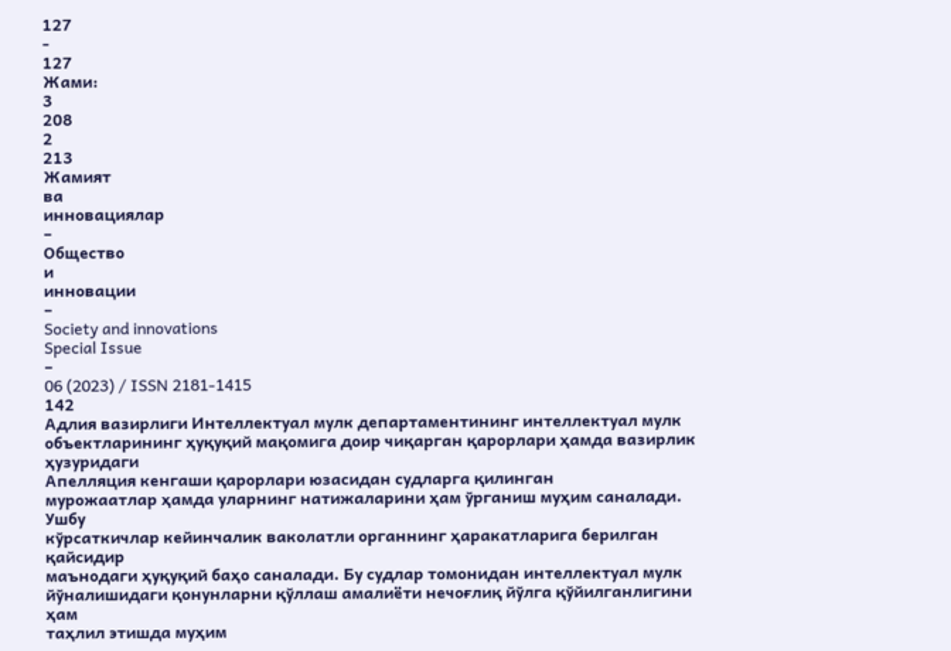127
-
127
Жами:
3
208
2
213
Жамият
ва
инновациялар
–
Общество
и
инновации
–
Society and innovations
Special Issue
–
06 (2023) / ISSN 2181-1415
142
Адлия вазирлиги Интеллектуал мулк департаментининг интеллектуал мулк
объектларининг ҳуқуқий мақомига доир чиқарган қарорлари ҳамда вазирлик
ҳузуридаги
Апелляция кенгаши қарорлари юзасидан судларга қилинган
мурожаатлар ҳамда уларнинг натижаларини ҳам ўрганиш муҳим саналади. Ушбу
кўрсаткичлар кейинчалик ваколатли органнинг ҳаракатларига берилган қайсидир
маънодаги ҳуқуқий баҳо саналади. Бу судлар томонидан интеллектуал мулк
йўналишидаги қонунларни қўллаш амалиёти нечоғлиқ йўлга қўйилганлигини ҳам
таҳлил этишда муҳим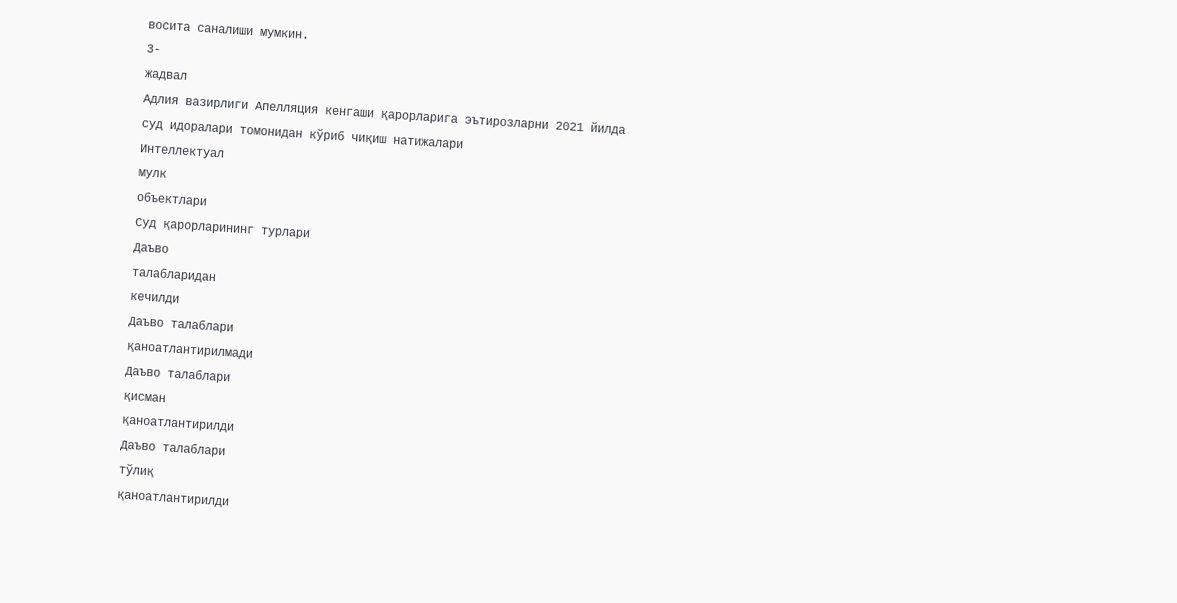восита саналиши мумкин.
3-
жадвал
Адлия вазирлиги Апелляция кенгаши қарорларига эътирозларни 2021 йилда
суд идоралари томонидан кўриб чиқиш натижалари
Интеллектуал
мулк
объектлари
Суд қарорларининг турлари
Даъво
талабларидан
кечилди
Даъво талаблари
қаноатлантирилмади
Даъво талаблари
қисман
қаноатлантирилди
Даъво талаблари
тўлиқ
қаноатлантирилди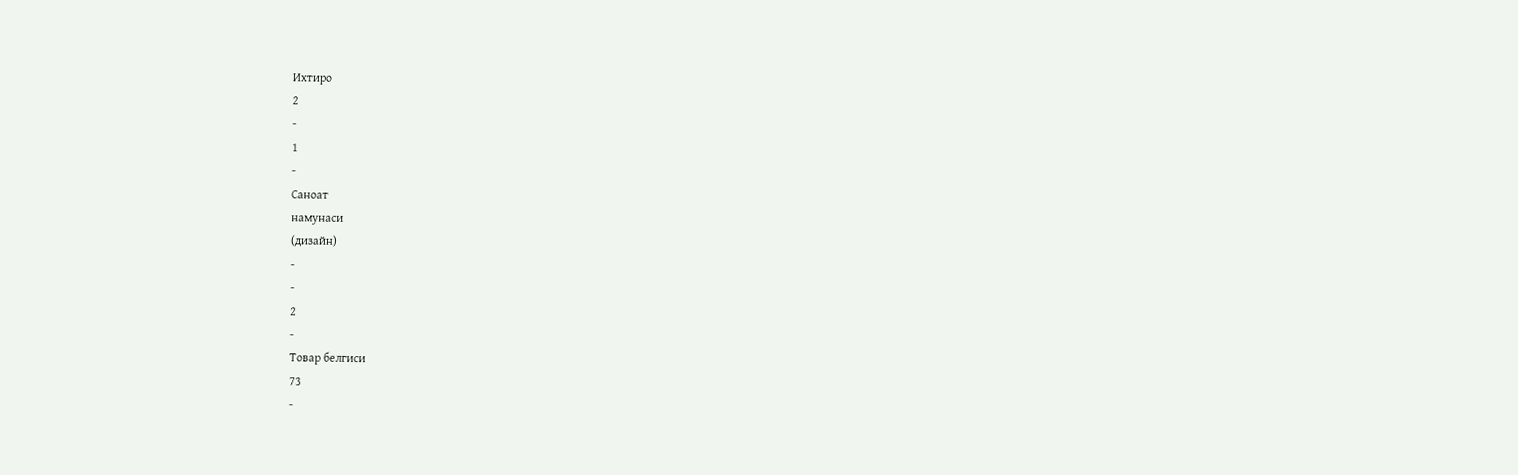Ихтиро
2
-
1
-
Саноат
намунаси
(дизайн)
-
-
2
-
Товар белгиси
73
-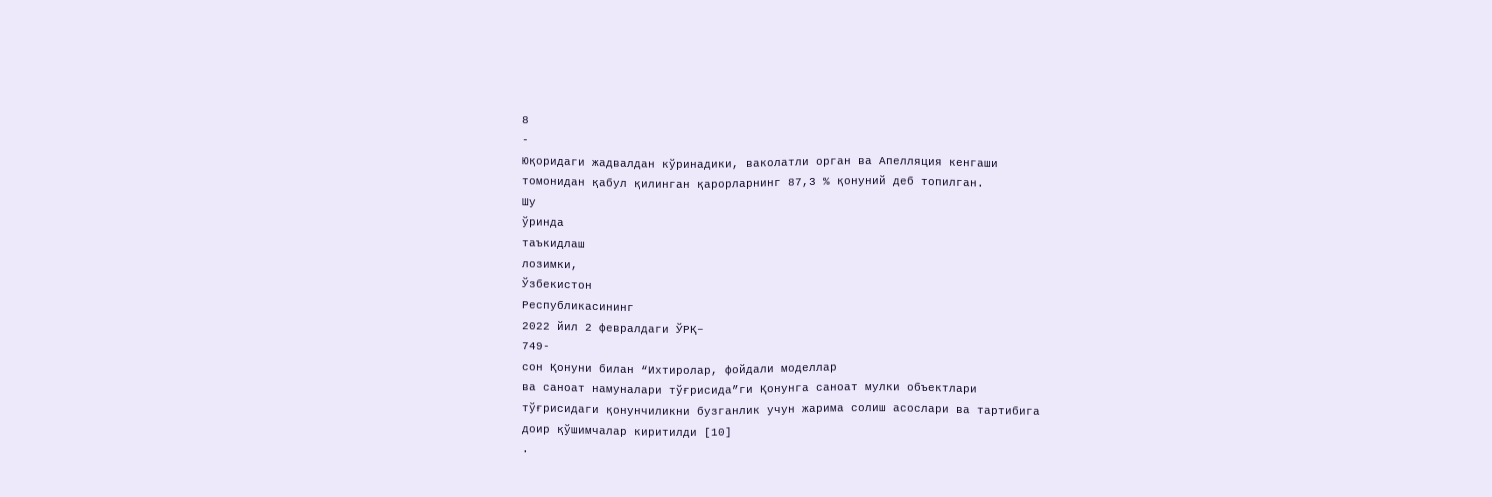8
-
Юқоридаги жадвалдан кўринадики, ваколатли орган ва Апелляция кенгаши
томонидан қабул қилинган қарорларнинг 87,3 % қонуний деб топилган.
Шу
ўринда
таъкидлаш
лозимки,
Ўзбекистон
Республикасининг
2022 йил 2 февралдаги ЎРҚ–
749-
сон Қонуни билан “Ихтиролар, фойдали моделлар
ва саноат намуналари тўғрисида”ги Қонунга саноат мулки объектлари
тўғрисидаги қонунчиликни бузганлик учун жарима солиш асослари ва тартибига
доир қўшимчалар киритилди [10]
.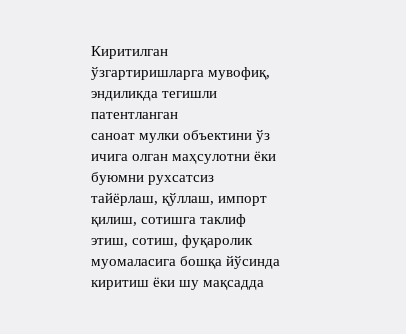Киритилган ўзгартиришларга мувофиқ, эндиликда тегишли патентланган
саноат мулки объектини ўз ичига олган маҳсулотни ёки буюмни рухсатсиз
тайёрлаш, қўллаш, импорт қилиш, сотишга таклиф этиш, сотиш, фуқаролик
муомаласига бошқа йўсинда киритиш ёки шу мақсадда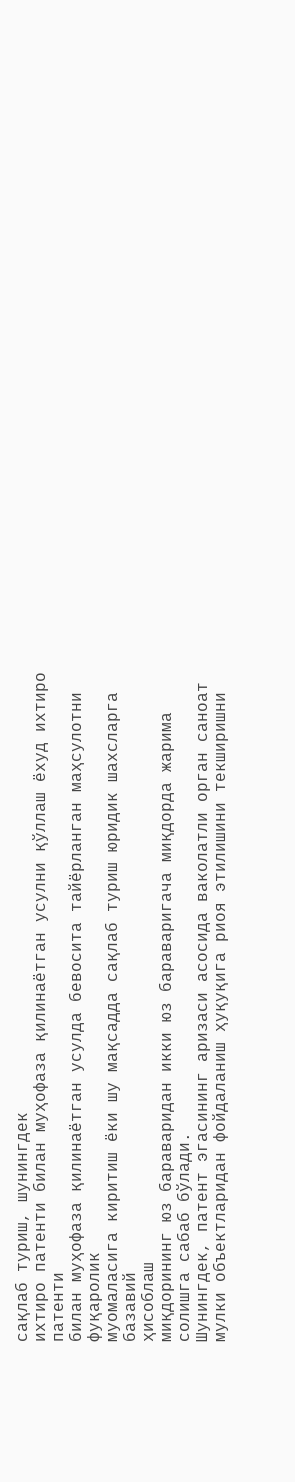сақлаб туриш, шунингдек
ихтиро патенти билан муҳофаза қилинаётган усулни қўллаш ёхуд ихтиро патенти
билан муҳофаза қилинаётган усулда бевосита тайёрланган маҳсулотни фуқаролик
муомаласига киритиш ёки шу мақсадда сақлаб туриш юридик шахсларга базавий
ҳисоблаш
миқдорининг юз бараваридан икки юз бараваригача миқдорда жарима
солишга сабаб бўлади.
Шунингдек, патент эгасининг аризаси асосида ваколатли орган саноат
мулки объектларидан фойдаланиш ҳуқуқига риоя этилишини текширишни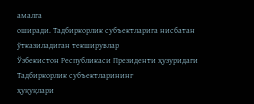амалга
оширади. Тадбиркорлик субъектларига нисбатан ўтказиладиган текширувлар
Ўзбекистон Республикаси Президенти ҳузуридаги Тадбиркорлик субъектларининг
ҳуқуқлари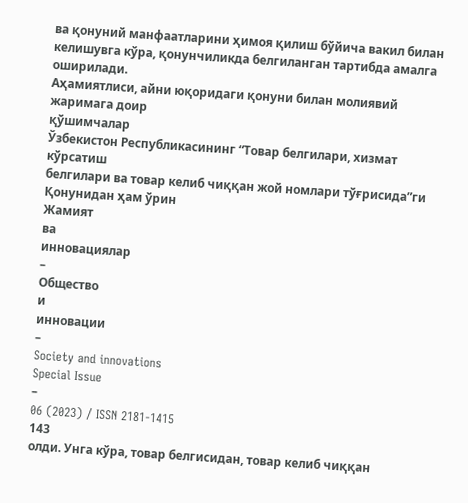ва қонуний манфаатларини ҳимоя қилиш бўйича вакил билан
келишувга кўра, қонунчиликда белгиланган тартибда амалга оширилади.
Аҳамиятлиси, айни юқоридаги қонуни билан молиявий жаримага доир
қўшимчалар
Ўзбекистон Республикасининг “Товар белгилари, хизмат кўрсатиш
белгилари ва товар келиб чиққан жой номлари тўғрисида”ги Қонунидан ҳам ўрин
Жамият
ва
инновациялар
–
Общество
и
инновации
–
Society and innovations
Special Issue
–
06 (2023) / ISSN 2181-1415
143
олди. Унга кўра, товар белгисидан, товар келиб чиққан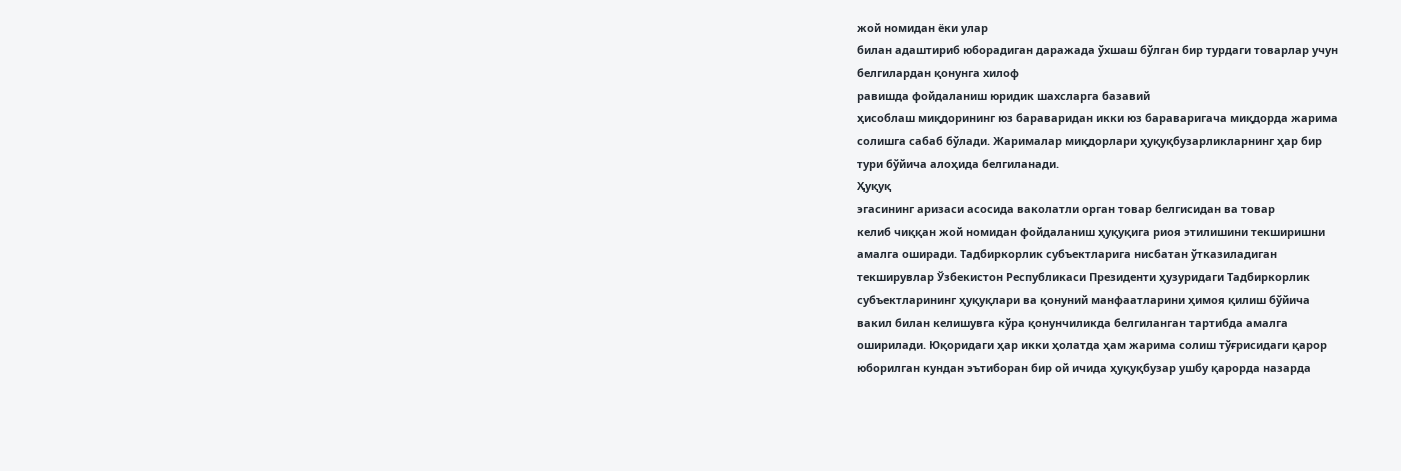жой номидан ёки улар
билан адаштириб юборадиган даражада ўхшаш бўлган бир турдаги товарлар учун
белгилардан қонунга хилоф
равишда фойдаланиш юридик шахсларга базавий
ҳисоблаш миқдорининг юз бараваридан икки юз бараваригача миқдорда жарима
солишга сабаб бўлади. Жарималар миқдорлари ҳуқуқбузарликларнинг ҳар бир
тури бўйича алоҳида белгиланади.
Ҳуқуқ
эгасининг аризаси асосида ваколатли орган товар белгисидан ва товар
келиб чиққан жой номидан фойдаланиш ҳуқуқига риоя этилишини текширишни
амалга оширади. Тадбиркорлик субъектларига нисбатан ўтказиладиган
текширувлар Ўзбекистон Республикаси Президенти ҳузуридаги Тадбиркорлик
субъектларининг ҳуқуқлари ва қонуний манфаатларини ҳимоя қилиш бўйича
вакил билан келишувга кўра қонунчиликда белгиланган тартибда амалга
оширилади. Юқоридаги ҳар икки ҳолатда ҳам жарима солиш тўғрисидаги қарор
юборилган кундан эътиборан бир ой ичида ҳуқуқбузар ушбу қарорда назарда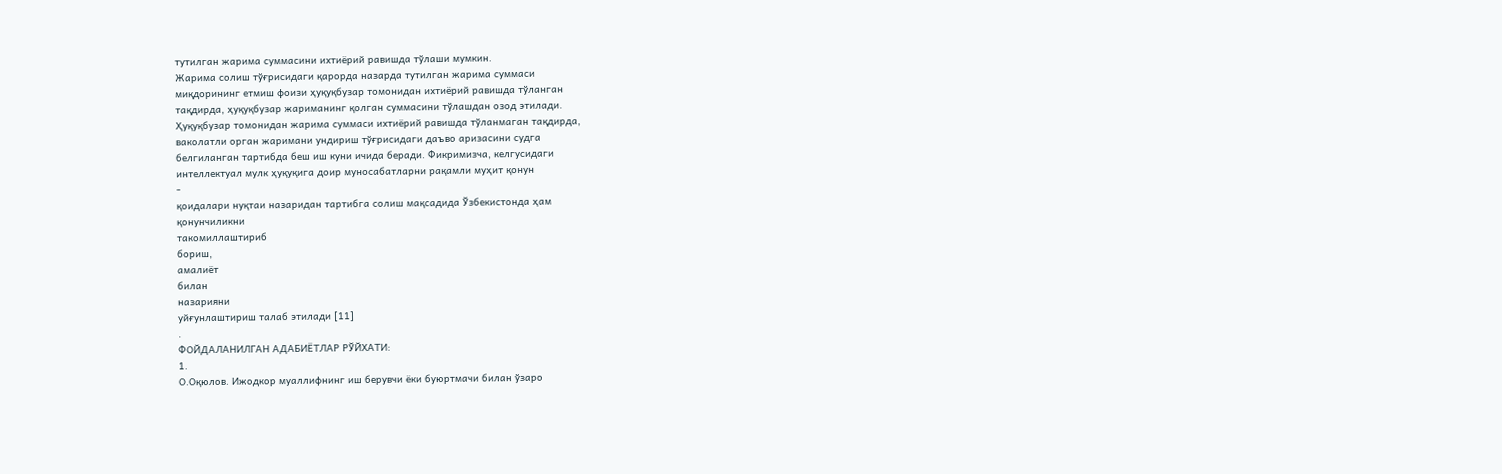тутилган жарима суммасини ихтиёрий равишда тўлаши мумкин.
Жарима солиш тўғрисидаги қарорда назарда тутилган жарима суммаси
миқдорининг етмиш фоизи ҳуқуқбузар томонидан ихтиёрий равишда тўланган
тақдирда, ҳуқуқбузар жариманинг қолган суммасини тўлашдан озод этилади.
Ҳуқуқбузар томонидан жарима суммаси ихтиёрий равишда тўланмаган тақдирда,
ваколатли орган жаримани ундириш тўғрисидаги даъво аризасини судга
белгиланган тартибда беш иш куни ичида беради. Фикримизча, келгусидаги
интеллектуал мулк ҳуқуқига доир муносабатларни рақамли муҳит қонун
-
қоидалари нуқтаи назаридан тартибга солиш мақсадида Ўзбекистонда ҳам
қонунчиликни
такомиллаштириб
бориш,
амалиёт
билан
назарияни
уйғунлаштириш талаб этилади [11]
.
ФОЙДАЛАНИЛГАН АДАБИЁТЛАР РЎЙХАТИ:
1.
О.Оқюлов. Ижодкор муаллифнинг иш берувчи ёки буюртмачи билан ўзаро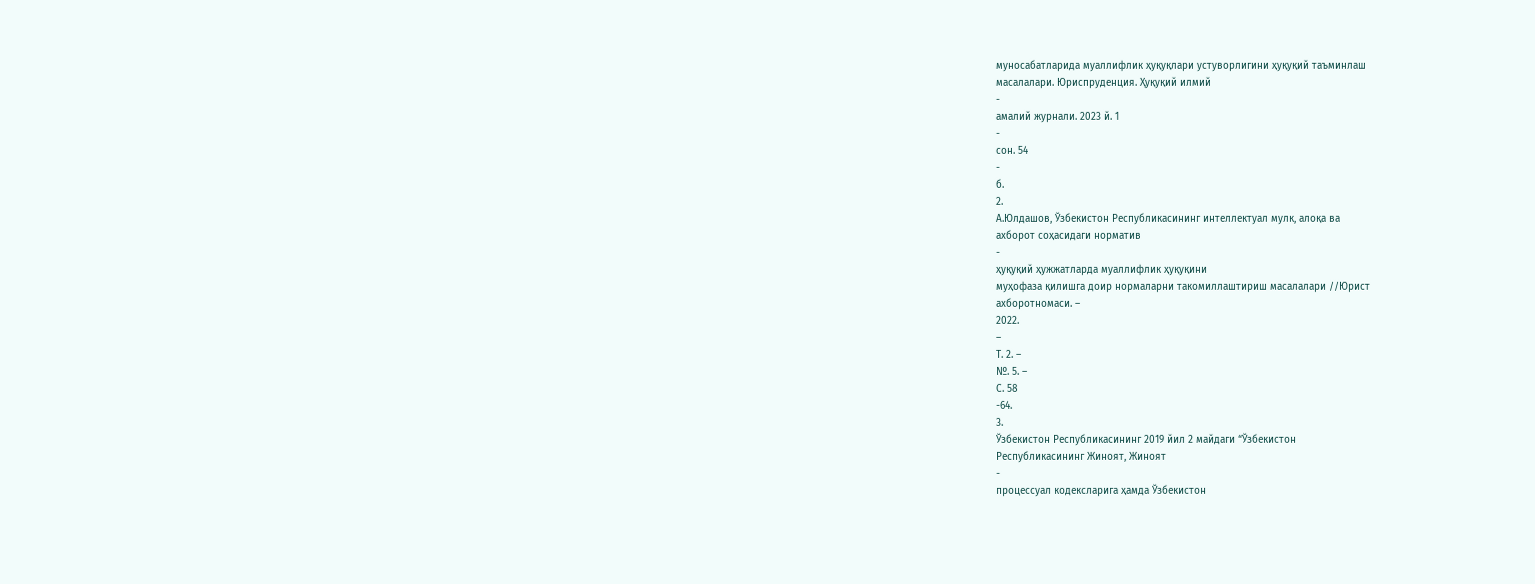муносабатларида муаллифлик ҳуқуқлари устуворлигини ҳуқуқий таъминлаш
масалалари. Юриспруденция. Ҳуқуқий илмий
-
амалий журнали. 2023 й. 1
-
сон. 54
-
б.
2.
А.Юлдашов, Ўзбекистон Республикасининг интеллектуал мулк, алоқа ва
ахборот соҳасидаги норматив
-
ҳуқуқий ҳужжатларда муаллифлик ҳуқуқини
муҳофаза қилишга доир нормаларни такомиллаштириш масалалари //Юрист
ахборотномаси. –
2022.
–
Т. 2. –
№. 5. –
С. 58
-64.
3.
Ўзбекистон Республикасининг 2019 йил 2 майдаги “Ўзбекистон
Республикасининг Жиноят, Жиноят
-
процессуал кодексларига ҳамда Ўзбекистон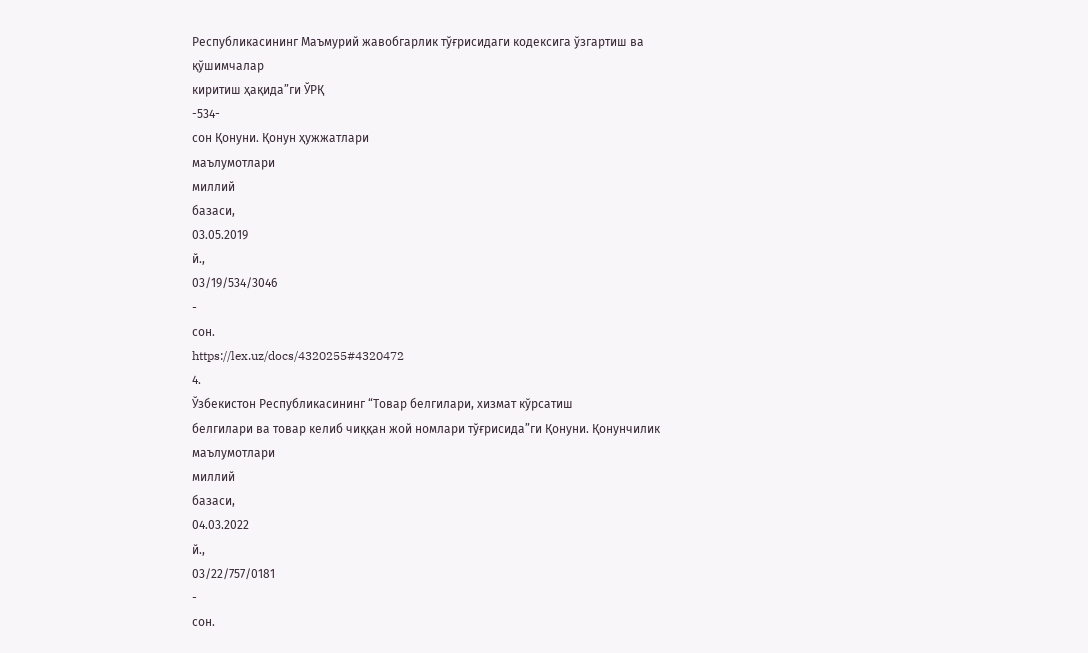Республикасининг Маъмурий жавобгарлик тўғрисидаги кодексига ўзгартиш ва
қўшимчалар
киритиш ҳақида”ги ЎРҚ
-534-
сон Қонуни. Қонун ҳужжатлари
маълумотлари
миллий
базаси,
03.05.2019
й.,
03/19/534/3046
-
сон.
https://lex.uz/docs/4320255#4320472
4.
Ўзбекистон Республикасининг “Товар белгилари, хизмат кўрсатиш
белгилари ва товар келиб чиққан жой номлари тўғрисида”ги Қонуни. Қонунчилик
маълумотлари
миллий
базаси,
04.03.2022
й.,
03/22/757/0181
-
сон.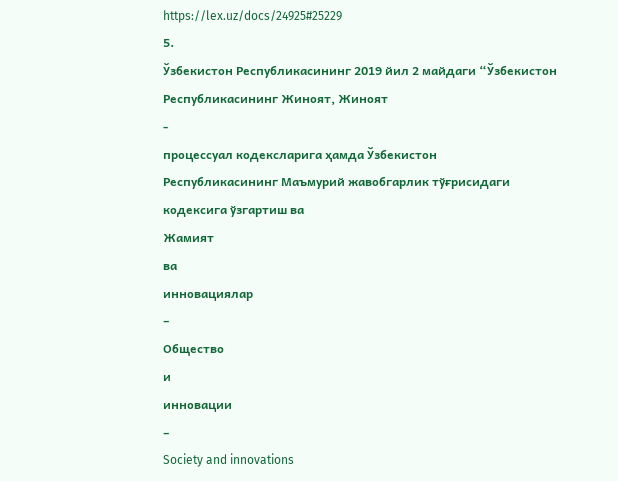https://lex.uz/docs/24925#25229
5.
Ўзбекистон Республикасининг 2019 йил 2 майдаги “Ўзбекистон
Республикасининг Жиноят, Жиноят
-
процессуал кодексларига ҳамда Ўзбекистон
Республикасининг Маъмурий жавобгарлик тўғрисидаги кодексига ўзгартиш ва
Жамият
ва
инновациялар
–
Общество
и
инновации
–
Society and innovations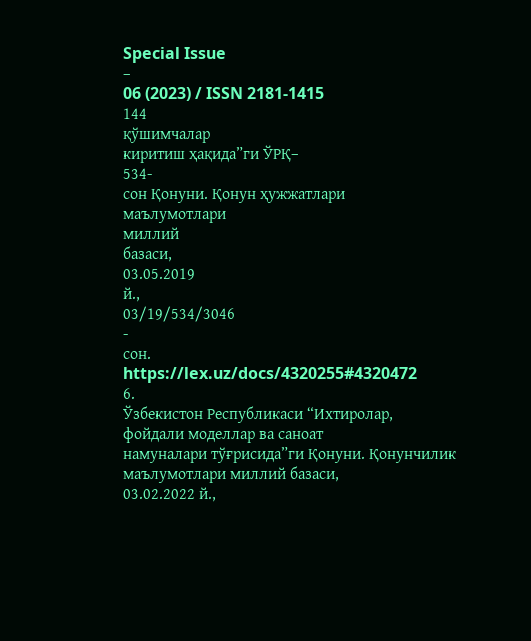Special Issue
–
06 (2023) / ISSN 2181-1415
144
қўшимчалар
киритиш ҳақида”ги ЎРҚ–
534-
сон Қонуни. Қонун ҳужжатлари
маълумотлари
миллий
базаси,
03.05.2019
й.,
03/19/534/3046
-
сон.
https://lex.uz/docs/4320255#4320472
6.
Ўзбекистон Республикаси “Ихтиролар, фойдали моделлар ва саноат
намуналари тўғрисида”ги Қонуни. Қонунчилик маълумотлари миллий базаси,
03.02.2022 й.,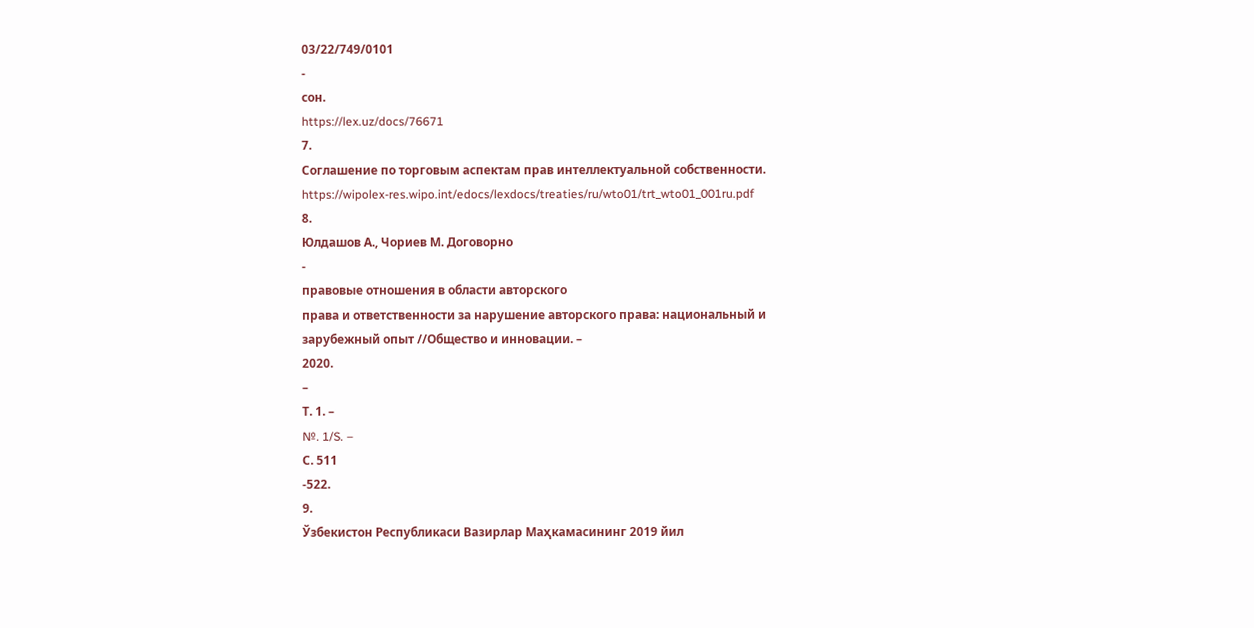03/22/749/0101
-
сон.
https://lex.uz/docs/76671
7.
Соглашение по торговым аспектам прав интеллектуальной собственности.
https://wipolex-res.wipo.int/edocs/lexdocs/treaties/ru/wto01/trt_wto01_001ru.pdf
8.
Юлдашов А., Чориев М. Договорно
-
правовые отношения в области авторского
права и ответственности за нарушение авторского права: национальный и
зарубежный опыт //Общество и инновации. –
2020.
–
Т. 1. –
№. 1/S. –
С. 511
-522.
9.
Ўзбекистон Республикаси Вазирлар Маҳкамасининг 2019 йил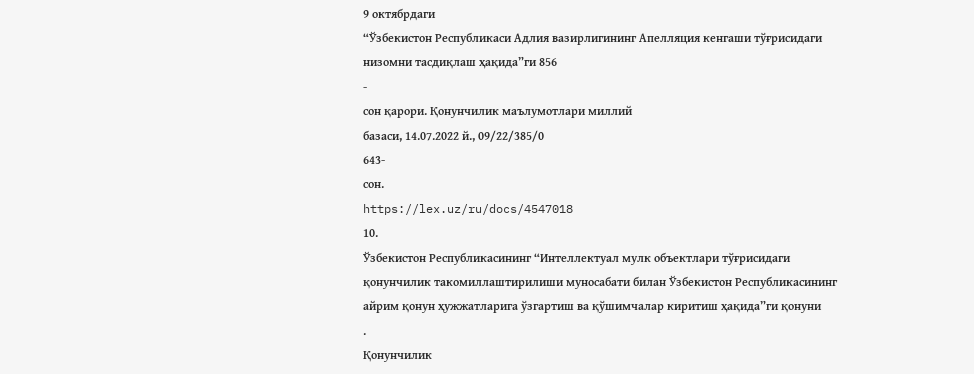9 октябрдаги
“Ўзбекистон Республикаси Адлия вазирлигининг Апелляция кенгаши тўғрисидаги
низомни тасдиқлаш ҳақида”ги 856
-
сон қарори. Қонунчилик маълумотлари миллий
базаси, 14.07.2022 й., 09/22/385/0
643-
сон.
https://lex.uz/ru/docs/4547018
10.
Ўзбекистон Республикасининг “Интеллектуал мулк объектлари тўғрисидаги
қонунчилик такомиллаштирилиши муносабати билан Ўзбекистон Республикасининг
айрим қонун ҳужжатларига ўзгартиш ва қўшимчалар киритиш ҳақида”ги қонуни
.
Қонунчилик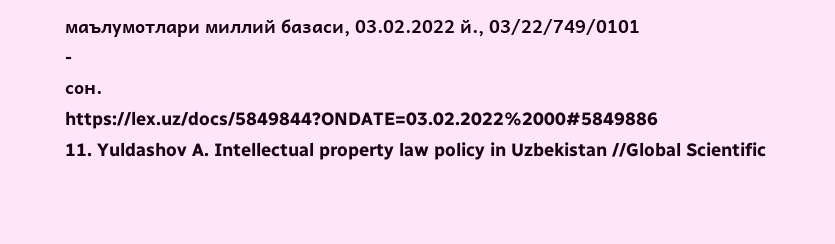маълумотлари миллий базаси, 03.02.2022 й., 03/22/749/0101
-
сон.
https://lex.uz/docs/5849844?ONDATE=03.02.2022%2000#5849886
11. Yuldashov A. Intellectual property law policy in Uzbekistan //Global Scientific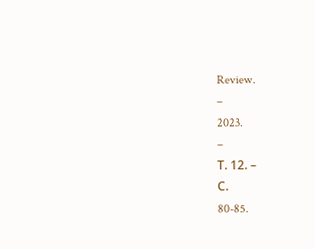Review.
–
2023.
–
Т. 12. –
С.
80-85.